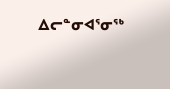ᐃᓕᓐᓂᐊᕐᓂᖅ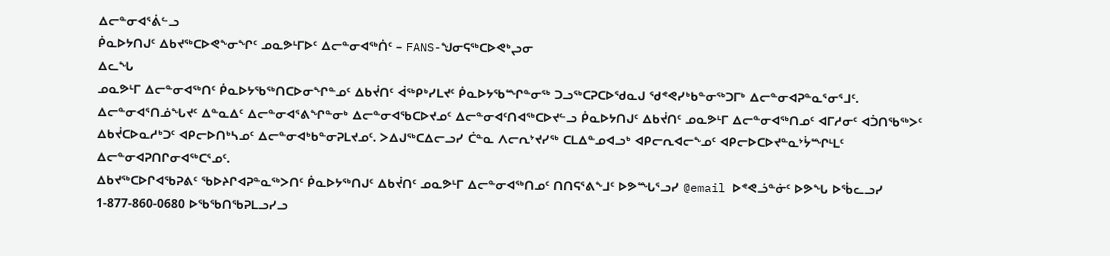ᐃᓕᓐᓂᐊᕐᕖᓪᓗ
ᑮᓇᐅᔭᑎᒍᑦ ᐃᑲᔪᖅᑕᐅᕙᖕᓂᖏᑦ ᓄᓇᕗᒻᒥᐅᑦ ᐃᓕᓐᓂᐊᖅᑏᑦ – FANS-ᖑᓂᕋᖅᑕᐅᕙᒃᖢᓂ
ᐃᓚᖓ
ᓄᓇᕗᒻᒥ ᐃᓕᓐᓂᐊᖅᑎᑦ ᑮᓇᐅᔭᖃᖅᑎᑕᐅᓂᖏᓐᓄᑦ ᐃᑲᔫᑎᑦ ᐋᖅᑭᒃᓯᒪᔪᑦ ᑮᓇᐅᔭᖃᙱᓐᓂᖅ ᑐᓗᖅᑕᕈᑕᐅᖁᓇᒍ ᖁᕝᕙᓯᒃᑲᓐᓂᖅᑐᒥᒃ ᐃᓕᓐᓂᐊᕈᓐᓇᕐᓂᕐᒧᑦ. ᐃᓕᓐᓂᐊᕐᑎᓅᖓᔪᑦ ᐃᓐᓇᐃᑦ ᐃᓕᓐᓂᐊᕐᕕᖏᓐᓂᒃ ᐃᓕᓐᓂᐊᖃᑕᐅᔪᓄᑦ ᐃᓕᓐᓂᐊᑦᑎᐊᖅᑕᐅᔪᓪᓗ ᑮᓇᐅᔭᑎᒍᑦ ᐃᑲᔫᑎᑦ ᓄᓇᕗᒻᒥ ᐃᓕᓐᓂᐊᖅᑎᓄᑦ ᐊᒥᓱᓂᑦ ᐊᑑᑎᖃᖅᐳᑦ ᐃᑲᔫᑕᐅᓇᓱᒃᑐᑦ ᐊᑭᓕᐅᑎᒃᓴᓄᑦ ᐃᓕᓐᓂᐊᒃᑲᓐᓂᕈᒪᔪᓄᑦ. ᐳᐃᒍᖅᑕᐃᓕᓗᓯ ᑖᓐᓇ ᐱᓕᕆᔾᔪᓯᖅ ᑕᒪᐃᓐᓄᐊᓗᒃ ᐊᑭᓕᕆᐊᓕᖕᓄᑦ ᐊᑭᓕᐅᑕᐅᔪᓐᓇᔾᔮᙱᒻᒪᑦ ᐃᓕᓐᓂᐊᕈᑎᒋᓂᐊᖅᑕᕐᓄᑦ.
ᐃᑲᔪᖅᑕᐅᒋᐊᖃᕈᕕᑦ ᖃᐅᔨᒋᐊᕈᓐᓇᖅᐳᑎᑦ ᑮᓇᐅᔭᖅᑎᒍᑦ ᐃᑲᔫᑎᑦ ᓄᓇᕗᒻᒥ ᐃᓕᓐᓂᐊᖅᑎᓄᑦ ᑎᑎᕋᕐᕕᖕᒧᑦ ᐅᕗᙵᕐᓗᓯ @email ᐅᕝᕙᓘᓐᓃᑦ ᐅᕗᖓ ᐅᖄᓚᓗᓯ 1-877-860-0680 ᐅᖃᖃᑎᖃᕈᒪᓗᓯᓗ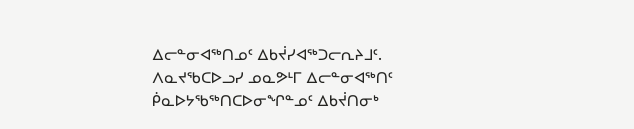ᐃᓕᓐᓂᐊᖅᑎᓄᑦ ᐃᑲᔫᓯᐊᖅᑐᓕᕆᔨᒧᑦ.
ᐱᓇᔪᖃᑕᐅᓗᓯ ᓄᓇᕗᒻᒥ ᐃᓕᓐᓂᐊᖅᑎᑦ ᑮᓇᐅᔭᖃᖅᑎᑕᐅᓂᖏᓐᓄᑦ ᐃᑲᔫᑎᓂᒃ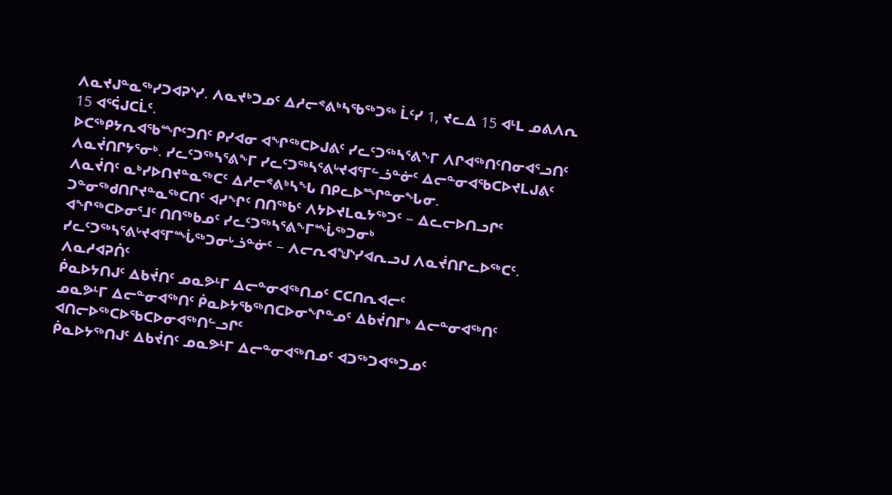ᐱᓇᔪᒍᓐᓇᖅᓯᑐᐊᕈᔅᓯ. ᐱᓇᔪᒃᑐᓄᑦ ᐃᓱᓕᕝᕕᒃᓴᖃᖅᑐᖅ ᒫᑦᓯ 1, ᔪᓚᐃ 15 ᐊᒻᒪ ᓄᕕᐱᕆ 15 ᐊᕐᕌᒍᑕᒫᑦ.
ᐅᑕᖅᑭᔭᕆᐊᖃᙱᑦᑐᑎᑦ ᑭᓯᐊᓂ ᐊᖏᖅᑕᐅᒍᕕᑦ ᓯᓚᑦᑐᖅᓴᕐᕕᖕᒥ ᐱᒋᐊᖅᑎᑦᑎᓂᐊᕐᓗᑎᑦ ᐱᓇᔫᑎᒋᔭᕐᓂᒃ. ᓯᓚᑦᑐᖅᓴᕐᕕᖕᒥ ᓯᓚᑦᑐᖅᓴᕐᕕᒡᔪᐊᕐᒥᓪᓘᓐᓃᑦ ᐃᓕᓐᓂᐊᖃᑕᐅᔪᒪᒍᕕᑦ ᐱᓇᔫᑎᑦ ᓇᒃᓯᐅᑎᔪᓐᓇᖅᑕᑦ ᐃᓱᓕᕝᕕᒃᓴᖓ ᑎᑭᓚᐅᙱᓐᓂᖓᓂ.
ᑐᓐᓂᖅᑯᑎᒋᔪᓐᓇᖅᑕᑎᑦ ᐊᓯᖏᑦ ᑎᑎᖅᑲᑦ ᐱᔭᐅᔪᒪᓇᔭᖅᑐᑦ − ᐃᓚᓕᐅᑎᓗᒋᑦ ᐊᖏᖅᑕᐅᓂᕐᒧᑦ ᑎᑎᖅᑲᓄᑦ ᓯᓚᑦᑐᖅᓴᕐᕕᖕᒥᙶᖅᑐᓂᒃ ᓯᓚᑦᑐᖅᓴᕐᕕᒡᔪᐊᕐᒥᙶᖅᑐᓂᒡᓘᓐᓃᑦ − ᐱᓕᕆᐊᖑᔅᓯᐊᕆᓗᒍ ᐱᓇᔫᑎᒋᓚᐅᖅᑕᑦ.
ᐱᓇᓱᐊᕈᑏᑦ
ᑮᓇᐅᔭᑎᒍᑦ ᐃᑲᔫᑎᑦ ᓄᓇᕗᒻᒥ ᐃᓕᓐᓂᐊᖅᑎᓄᑦ ᑕᑕᑎᕆᐊᓕᑦ
ᓄᓇᕗᒻᒥ ᐃᓕᓐᓂᐊᖅᑎᑦ ᑮᓇᐅᔭᖃᖅᑎᑕᐅᓂᖏᓐᓄᑦ ᐃᑲᔫᑎᒥᒃ ᐃᓕᓐᓂᐊᖅᑎᑦ ᐊᑎᓕᐅᖅᑕᐅᖃᑕᐅᓂᐊᖅᑎᓪᓗᒋᑦ
ᑮᓇᐅᔭᖅᑎᒍᑦ ᐃᑲᔫᑎᑦ ᓄᓇᕗᒻᒥ ᐃᓕᓐᓂᐊᖅᑎᓄᑦ ᐊᑐᖅᑐᐊᖅᑐᓄᑦ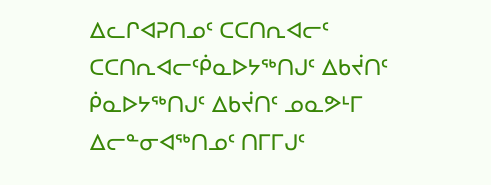ᐃᓚᒋᐊᕈᑎᓄᑦ ᑕᑕᑎᕆᐊᓕᑦ ᑕᑕᑎᕆᐊᓕᑦᑮᓇᐅᔭᖅᑎᒍᑦ ᐃᑲᔫᑎᑦ
ᑮᓇᐅᔭᖅᑎᒍᑦ ᐃᑲᔫᑎᑦ ᓄᓇᕗᒻᒥ ᐃᓕᓐᓂᐊᖅᑎᓄᑦ ᑎᒥᒥᒍᑦ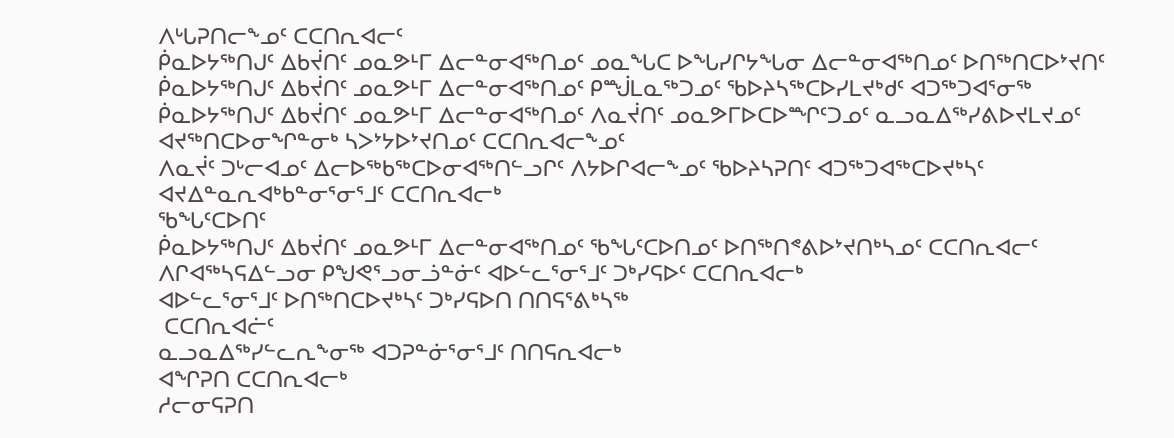ᐱᒡᒐᕈᑎᓕᖕᓄᑦ ᑕᑕᑎᕆᐊᓕᑦ
ᑮᓇᐅᔭᖅᑎᒍᑦ ᐃᑲᔫᑎᑦ ᓄᓇᕗᒻᒥ ᐃᓕᓐᓂᐊᖅᑎᓄᑦ ᓄᓇᖓᑕ ᐅᖓᓯᒋᔭᖓᓂ ᐃᓕᓐᓂᐊᖅᑎᓄᑦ ᐅᑎᖅᑎᑕᐅᔾᔪᑎᑦ
ᑮᓇᐅᔭᖅᑎᒍᑦ ᐃᑲᔫᑎᑦ ᓄᓇᕗᒻᒥ ᐃᓕᓐᓂᐊᖅᑎᓄᑦ ᑭᙴᒪᓇᖅᑐᓄᑦ ᖃᐅᔨᓴᖅᑕᐅᓯᒪᔪᒃᑯᑦ ᐊᑐᖅᑐᐊᕐᓂᖅ
ᑮᓇᐅᔭᖅᑎᒍᑦ ᐃᑲᔫᑎᑦ ᓄᓇᕗᒻᒥ ᐃᓕᓐᓂᐊᖅᑎᓄᑦ ᐱᓇᔫᑎᑦ ᓄᓇᕗᒥᐅᑕᐅᙱᑦᑐᓄᑦ ᓇᓗᓇᐃᖅᓯᕕᐅᔪᒪᔪᓄᑦ ᐊᔪᖅᑎᑕᐅᓂᖏᓐᓂᒃ ᓴᐳᔾᔭᐅᔾᔪᑎᓄᑦ ᑕᑕᑎᕆᐊᓕᖕᓄᑦ
ᐱᓇᔫᑦ ᑐᒡᓕᐊᓄᑦ ᐃᓕᐅᖅᑲᖅᑕᐅᓂᐊᖅᑎᓪᓗᒋᑦ ᐱᔭᐅᒋᐊᓕᖕᓄᑦ ᖃᐅᔨᓴᕈᑎᑦ ᐊᑐᖅᑐᐊᖅᑕᐅᔪᒃᓴᑦ
ᐊᔪᐃᓐᓇᕆᐊᒃᑲᓐᓂᕐᓂᕐᒧᑦ ᑕᑕᑎᕆᐊᓕᒃ
ᖃᖓᑦᑕᐅᑎᑦ
ᑮᓇᐅᔭᖅᑎᒍᑦ ᐃᑲᔫᑎᑦ ᓄᓇᕗᒻᒥ ᐃᓕᓐᓂᐊᖅᑎᓄᑦ ᖃᖓᑦᑕᐅᑎᓄᑦ ᐅᑎᖅᑎᕝᕕᐅᔾᔪᑎᒃᓴᓄᑦ ᑕᑕᑎᕆᐊᓕᑦ
ᐱᒋᐊᖅᓴᕋᐃᓪᓗᓂ ᑭᖑᕙᕐᓗᓂᓘᓐᓃᑦ ᐊᐅᓪᓚᕐᓂᕐᒧᑦ ᑐᒃᓯᕋᐅᑦ ᑕᑕᑎᕆᐊᓕᒃ
ᐊᐅᓪᓚᕐᓂᕐᒧᑦ ᐅᑎᖅᑎᑕᐅᔪᒃᓴᑦ ᑐᒃᓯᕋᐅᑎ ᑎᑎᕋᕐᕕᒃᓴᖅ
 ᑕᑕᑎᕆᐊᓖᑦ
ᓇᓗᓇᐃᖅᓯᓪᓚᕆᖕᓂᖅ ᐊᑐᕈᓐᓃᕐᓂᕐᒧᑦ ᑎᑎᕋᕆᐊᓕᒃ
ᐊᖏᕈᑎ ᑕᑕᑎᕆᐊᓕᒃ
ᓱᓕᓂᕋᕈᑎ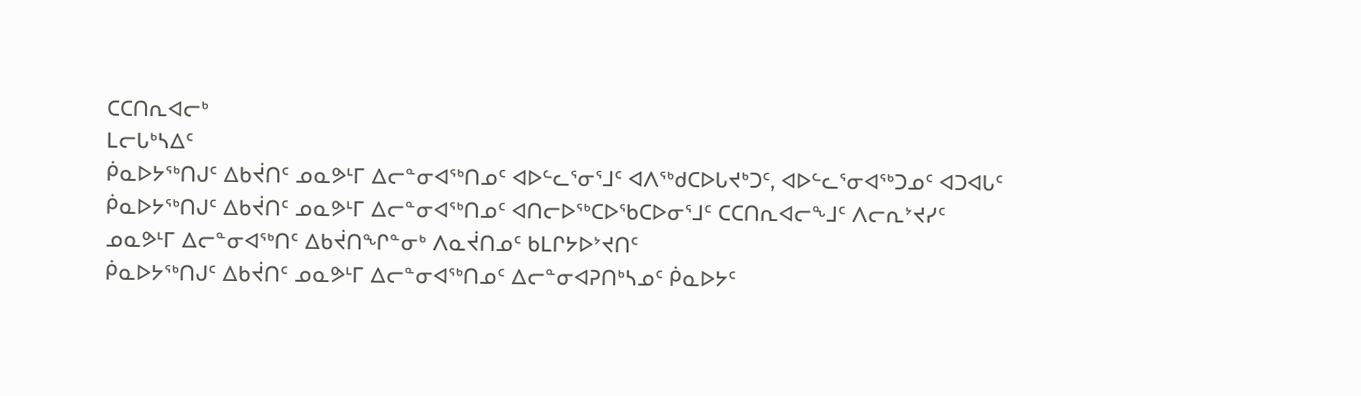ᑕᑕᑎᕆᐊᓕᒃ
ᒪᓕᒐᒃᓴᐃᑦ
ᑮᓇᐅᔭᖅᑎᒍᑦ ᐃᑲᔫᑎᑦ ᓄᓇᕗᒻᒥ ᐃᓕᓐᓂᐊᖅᑎᓄᑦ ᐊᐅᓪᓚᕐᓂᕐᒧᑦ ᐊᐱᖅᑯᑕᐅᒐᔪᒃᑐᑦ, ᐊᐅᓪᓚᕐᓂᐊᖅᑐᓄᑦ ᐊᑐᐊᒐᑦ
ᑮᓇᐅᔭᖅᑎᒍᑦ ᐃᑲᔫᑎᑦ ᓄᓇᕗᒻᒥ ᐃᓕᓐᓂᐊᖅᑎᓄᑦ ᐊᑎᓕᐅᖅᑕᐅᖃᑕᐅᓂᕐᒧᑦ ᑕᑕᑎᕆᐊᓕᖕᒧᑦ ᐱᓕᕆᔾᔪᓯᑦ
ᓄᓇᕗᒻᒥ ᐃᓕᓐᓂᐊᖅᑎᑦ ᐃᑲᔫᑎᖏᓐᓂᒃ ᐱᓇᔫᑎᓄᑦ ᑲᒪᒋᔭᐅᔾᔪᑎᑦ
ᑮᓇᐅᔭᖅᑎᒍᑦ ᐃᑲᔫᑎᑦ ᓄᓇᕗᒻᒥ ᐃᓕᓐᓂᐊᖅᑎᓄᑦ ᐃᓕᓐᓂᐊᕈᑎᒃᓴᓄᑦ ᑮᓇᐅᔭᑦ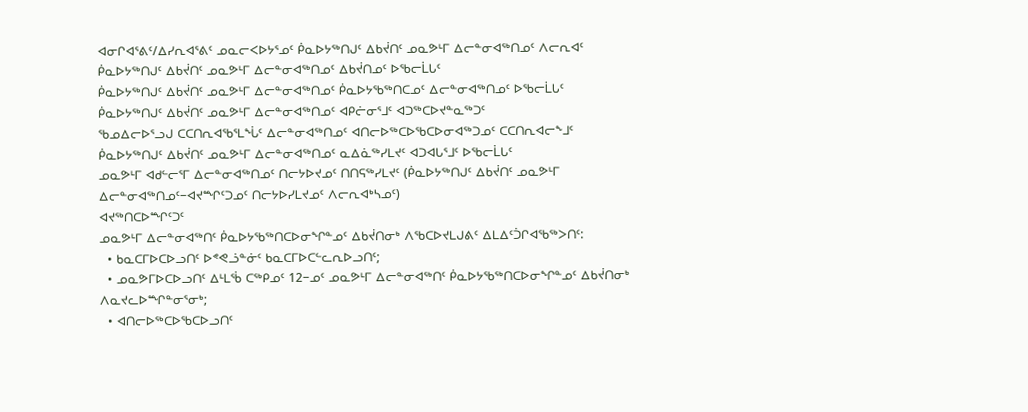ᐊᓂᒋᐊᕐᕕᑦ/ᐃᓯᕆᐊᕐᕕᑦ ᓄᓇᓕᐸᐅᔭᕐᓄᑦ ᑮᓇᐅᔭᖅᑎᒍᑦ ᐃᑲᔫᑎᑦ ᓄᓇᕗᒻᒥ ᐃᓕᓐᓂᐊᖅᑎᓄᑦ ᐱᓕᕆᐊᑦ
ᑮᓇᐅᔭᖅᑎᒍᑦ ᐃᑲᔫᑎᑦ ᓄᓇᕗᒻᒥ ᐃᓕᓐᓂᐊᖅᑎᓄᑦ ᐃᑲᔫᑎᓄᑦ ᐅᖃᓕᒫᒐᑦ
ᑮᓇᐅᔭᖅᑎᒍᑦ ᐃᑲᔫᑎᑦ ᓄᓇᕗᒻᒥ ᐃᓕᓐᓂᐊᖅᑎᓄᑦ ᑮᓇᐅᔭᖃᖅᑎᑕᓄᑦ ᐃᓕᓐᓂᐊᖅᑎᓄᑦ ᐅᖃᓕᒫᒐᑦ
ᑮᓇᐅᔭᖅᑎᒍᑦ ᐃᑲᔫᑎᑦ ᓄᓇᕗᒻᒥ ᐃᓕᓐᓂᐊᖅᑎᓄᑦ ᐊᑭᓖᓂᕐᒧᑦ ᐊᑐᖅᑕᐅᔪᓐᓇᖅᑐᑦ
ᖃᓄᐃᓕᐅᕐᓗᒍ ᑕᑕᑎᕆᐊᖃᕐᒪᖔᑦ ᐃᓕᓐᓂᐊᖅᑎᓄᑦ ᐊᑎᓕᐅᖅᑕᐅᖃᑕᐅᓂᐊᖅᑐᓄᑦ ᑕᑕᑎᕆᐊᓕᖕᒧᑦ
ᑮᓇᐅᔭᖅᑎᒍᑦ ᐃᑲᔫᑎᑦ ᓄᓇᕗᒻᒥ ᐃᓕᓐᓂᐊᖅᑎᓄᑦ ᓇᐃᓈᖅᓯᒪᔪᑦ ᐊᑐᐊᒐᕐᒧᑦ ᐅᖃᓕᒫᒐᑦ
ᓄᓇᕗᒻᒥ ᐊᑯᓪᓕᕐᒥ ᐃᓕᓐᓂᐊᖅᑎᓄᑦ ᑎᓕᔭᐅᔪᓄᑦ ᑎᑎᕋᖅᓯᒪᔪᑦ (ᑮᓇᐅᔭᖅᑎᒍᑦ ᐃᑲᔫᑎᑦ ᓄᓇᕗᒻᒥ ᐃᓕᓐᓂᐊᖅᑎᓄᑦ−ᐊᔪᙱᑦᑐᓄᑦ ᑎᓕᔭᐅᓯᒪᔪᓄᑦ ᐱᓕᕆᐊᒃᓴᓄᑦ)
ᐊᔪᖅᑎᑕᐅᙱᑦᑐᑦ
ᓄᓇᕗᒻᒥ ᐃᓕᓐᓂᐊᖅᑎᑦ ᑮᓇᐅᔭᖃᖅᑎᑕᐅᓂᖏᓐᓄᑦ ᐃᑲᔫᑎᓂᒃ ᐱᖃᑕᐅᔪᒪᒍᕕᑦ ᐃᒪᐃᑦᑑᒋᐊᖃᖅᐳᑎᑦ:
  • ᑲᓇᑕᒥᐅᑕᐅᓗᑎᑦ ᐅᕝᕙᓘᓐᓃᑦ ᑲᓇᑕᒥᐅᑕᓪᓚᕆᐅᓗᑎᑦ;
  • ᓄᓇᕗᒥᐅᑕᐅᓗᑎᑦ ᐃᒻᒪᖄ ᑕᖅᑭᓄᑦ 12−ᓄᑦ ᓄᓇᕗᒻᒥ ᐃᓕᓐᓂᐊᖅᑎᑦ ᑮᓇᐅᔭᖃᖅᑎᑕᐅᓂᖏᓐᓄᑦ ᐃᑲᔫᑎᓂᒃ ᐱᓇᔪᓚᐅᙱᓐᓂᕐᓂᒃ;
  • ᐊᑎᓕᐅᖅᑕᐅᖃᑕᐅᓗᑎᑦ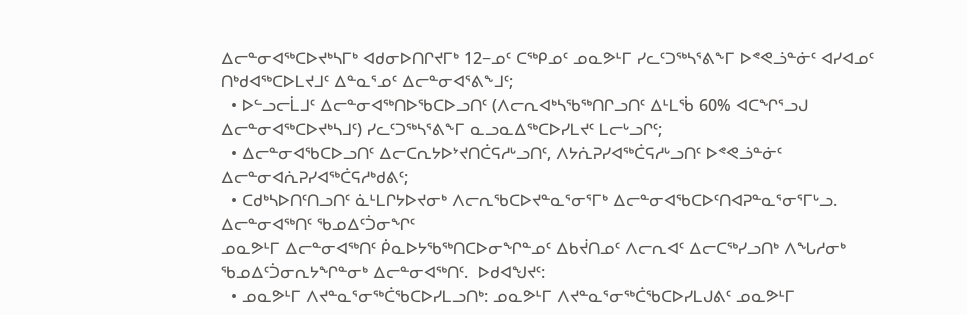ᐃᓕᓐᓂᐊᖅᑕᐅᔪᒃᓴᒥᒃ ᐊᑯᓂᐅᑎᒋᔪᒥᒃ 12−ᓄᑦ ᑕᖅᑭᓄᑦ ᓄᓇᕗᒻᒥ ᓯᓚᑦᑐᖅᓴᕐᕕᖕᒥ ᐅᕝᕙᓘᓐᓃᑦ ᐊᓯᐊᓄᑦ ᑎᒃᑯᐊᖅᑕᐅᒪᔪᒧᑦ ᐃᓐᓇᕐᓄᑦ ᐃᓕᓐᓂᐊᕐᕕᖕᒧᑦ;
  • ᐅᓪᓗᓕᒫᒧᑦ ᐃᓕᓐᓂᐊᖅᑎᐅᖃᑕᐅᓗᑎᑦ (ᐱᓕᕆᐊᒃᓴᖃᖅᑎᒋᓗᑎᑦ ᐃᒻᒪᖄ 60% ᐊᑕᖏᕐᓗᒍ ᐃᓕᓐᓂᐊᖅᑕᐅᔪᒃᓴᒧᑦ) ᓯᓚᑦᑐᖅᓴᕐᕕᖕᒥ ᓇᓗᓇᐃᖅᑕᐅᓯᒪᔪᑦ ᒪᓕᒡᓗᒋᑦ;
  • ᐃᓕᓐᓂᐊᖃᑕᐅᓗᑎᑦ ᐃᓕᑕᕆᔭᐅᔾᔪᑎᑖᕋᓱᒡᓗᑎᑦ, ᐱᔭᕇᕈᓯᐊᖅᑖᕋᓱᒡᓗᑎᑦ ᐅᕝᕙᓘᓐᓃᑦ ᐃᓕᓐᓂᐊᕇᕈᓯᐊᖅᑖᕋᓱᒃᑯᕕᑦ;
  • ᑕᑯᒃᓴᐅᑎᑦᑎᓗᑎᑦ ᓈᒻᒪᒋᔭᐅᔪᓂᒃ ᐱᓕᕆᖃᑕᐅᔪᓐᓇᕐᓂᕐᒥᒃ ᐃᓕᓐᓂᐊᖃᑕᐅᑦᑎᐊᕈᓐᓇᕐᓂᕐᒥᒡᓗ.
ᐃᓕᓐᓂᐊᖅᑎᑦ ᖃᓄᐃᑦᑑᓂᖏᑦ
ᓄᓇᕗᒻᒥ ᐃᓕᓐᓂᐊᖅᑎᑦ ᑮᓇᐅᔭᖃᖅᑎᑕᐅᓂᖏᓐᓄᑦ ᐃᑲᔫᑎᓄᑦ ᐱᓕᕆᐊᑦ ᐃᓕᑕᖅᓯᓗᑎᒃ ᐱᖓᓱᓂᒃ ᖃᓄᐃᑦᑑᓂᕆᔭᖏᓐᓂᒃ ᐃᓕᓐᓂᐊᖅᑎᑦ.  ᐅᑯᐊᖑᔪᑦ:
  • ᓄᓇᕗᒻᒥ ᐱᔪᓐᓇᕐᓂᖅᑖᖃᑕᐅᓯᒪᓗᑎᒃ: ᓄᓇᕗᒻᒥ ᐱᔪᓐᓇᕐᓂᖅᑖᖃᑕᐅᓯᒪᒍᕕᑦ ᓄᓇᕗᒻᒥ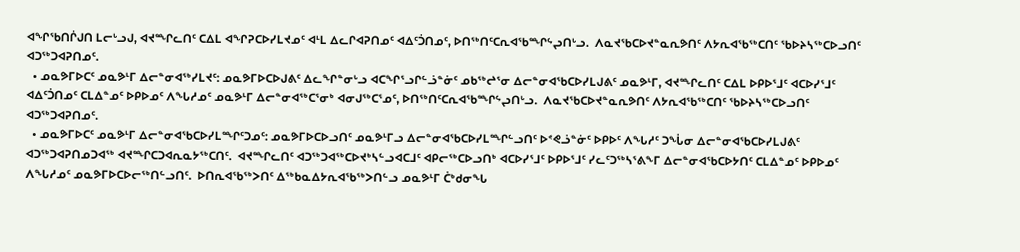ᐊᖏᖃᑎᒌᒍᑎ ᒪᓕᒡᓗᒍ, ᐊᔪᙱᓚᑎᑦ ᑕᐃᒪ ᐊᖏᕈᑕᐅᓯᒪᔪᓄᑦ ᐊᒻᒪ ᐃᓚᒋᐊᕈᑎᓄᑦ ᐊᐃᑦᑑᑎᓄᑦ, ᐅᑎᖅᑎᑦᑕᕆᐊᖃᙱᖦᖢᑎᒡᓗ.  ᐱᓇᔪᖃᑕᐅᔪᓐᓇᕆᕗᑎᑦ ᐱᔭᕆᐊᖃᖅᑕᑎᑦ ᖃᐅᔨᓴᖅᑕᐅᓗᑎᑦ ᐊᑐᖅᑐᐊᕈᑎᓄᑦ.
  • ᓄᓇᕗᒥᐅᑕᑦ ᓄᓇᕗᒻᒥ ᐃᓕᓐᓂᐊᖅᓯᒪᔪᑦ: ᓄᓇᕗᒥᐅᑕᐅᒍᕕᑦ ᐃᓚᖏᓐᓂᒡᓗ ᐊᑕᖏᕐᓗᒋᓪᓘᓐᓃᑦ ᓄᑲᖅᖠᕐᓂ ᐃᓕᓐᓂᐊᖃᑕᐅᓯᒪᒍᕕᑦ ᓄᓇᕗᒻᒥ, ᐊᔪᙱᓚᑎᑦ ᑕᐃᒪ ᐅᑭᐅᕐᒧᑦ ᐊᑕᐅᓯᕐᒧᑦ ᐊᐃᑦᑑᑎᓄᑦ ᑕᒪᐃᓐᓄᑦ ᐅᑭᐅᓄᑦ ᐱᖓᓱᓄᑦ ᓄᓇᕗᒻᒥ ᐃᓕᓐᓂᐊᖅᑕᕐᓂᒃ ᐊᓂᒍᖅᑕᕐᓄᑦ, ᐅᑎᖅᑎᑦᑕᕆᐊᖃᙱᖦᖢᑎᒡᓗ.  ᐱᓇᔪᖃᑕᐅᔪᓐᓇᕆᕗᑎᑦ ᐱᔭᕆᐊᖃᖅᑕᑎᑦ ᖃᐅᔨᓴᖅᑕᐅᓗᑎᑦ ᐊᑐᖅᑐᐊᕈᑎᓄᑦ.
  • ᓄᓇᕗᒥᐅᑕᑦ ᓄᓇᕗᒻᒥ ᐃᓕᓐᓂᐊᖃᑕᐅᓯᒪᙱᑦᑐᓄᑦ: ᓄᓇᕗᒥᐅᑕᐅᓗᑎᑦ ᓄᓇᕗᒻᒥᓗ ᐃᓕᓐᓂᐊᖃᑕᐅᓯᒪᙱᓪᓗᑎᑦ ᐅᕝᕙᓘᓐᓃᑦ ᐅᑭᐅᑦ ᐱᖓᓱᑦ ᑐᖔᓂ ᐃᓕᓐᓂᐊᖃᑕᐅᓯᒪᒍᕕᑦ ᐊᑐᖅᑐᐊᕈᑎᓄᑐᐊᖅ ᐊᔪᙱᑕᑐᐊᕆᓇᔭᖅᑕᑎᑦ.  ᐊᔪᙱᓚᑎᑦ ᐊᑐᖅᑐᐊᖅᑕᐅᔪᒃᓴᓪᓗᐊᑕᒧᑦ ᐊᑭᓕᖅᑕᐅᓗᑎᒃ ᐊᑕᐅᓯᕐᒧᑦ ᐅᑭᐅᕐᒧᑦ ᓯᓚᑦᑐᖅᓴᕐᕕᖕᒥ ᐃᓕᓐᓂᐊᖃᑕᐅᔭᑎᑦ ᑕᒪᐃᓐᓄᑦ ᐅᑭᐅᓄᑦ ᐱᖓᓱᓄᑦ ᓄᓇᕗᒥᐅᑕᐅᓕᖅᑎᓪᓗᑎᑦ.  ᐅᑎᕆᐊᖃᖅᐳᑎᑦ ᐃᖅᑲᓇᐃᔭᕆᐊᖃᖅᐳᑎᓪᓗ ᓄᓇᕗᒻᒥ ᑖᒃᑯᓂᖓ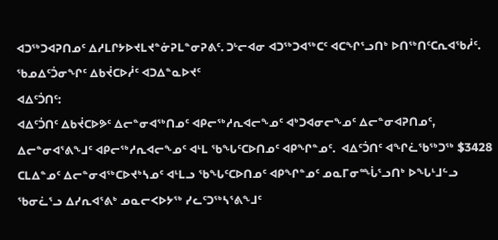ᐊᑐᖅᑐᐊᕈᑎᓄᑦ ᐃᓱᒪᒋᔭᐅᔪᒪᔪᓐᓃᕈᒪᓐᓂᕈᕕᑦ. ᑐᒡᓕᐊᓂ ᐊᑐᖅᑐᐊᖅᑕᑦ ᐊᑕᖏᕐᓗᑎᒃ ᐅᑎᖅᑎᑦᑕᕆᐊᖃᓲᑦ.
ᖃᓄᐃᑦᑑᓂᖏᑦ ᐃᑲᔫᑕᐅᓲᑦ ᐊᑐᐃᓐᓇᐅᔪᑦ
ᐊᐃᑦᑑᑎᑦ:
ᐊᐃᑦᑑᑎᑦ ᐃᑲᔫᑕᐅᕗᑦ ᐃᓕᓐᓂᐊᖅᑎᓄᑦ ᐊᑭᓕᖅᓱᕆᐊᓕᖕᓄᑦ ᐊᒃᑐᐊᓂᓕᖕᓄᑦ ᐃᓕᓐᓂᐊᕈᑎᓄᑦ, ᐃᓕᓐᓂᐊᕐᕕᖕᒧᑦ ᐊᑭᓕᖅᓱᕆᐊᓕᖕᓄᑦ ᐊᒻᒪ ᖃᖓᑦᑕᐅᑎᓄᑦ ᐊᑭᖏᓐᓄᑦ.  ᐊᐃᑦᑑᑎᑦ ᐊᖏᓛᖃᖅᑐᖅ $3428 ᑕᒪᐃᓐᓄᑦ ᐃᓕᓐᓂᐊᖅᑕᐅᔪᒃᓴᓄᑦ ᐊᒻᒪᓗ ᖃᖓᑦᑕᐅᑎᓄᑦ ᐊᑭᖏᓐᓄᑦ ᓄᓇᒥᓂᙶᕐᓗᑎᒃ ᐅᖓᒻᒧᓪᓗ ᖃᓂᓛᕐᓗ ᐃᓯᕆᐊᕐᕕᒃ ᓄᓇᓕᐸᐅᔭᖅ ᓯᓚᑦᑐᖅᓴᕐᕕᖕᒧᑦ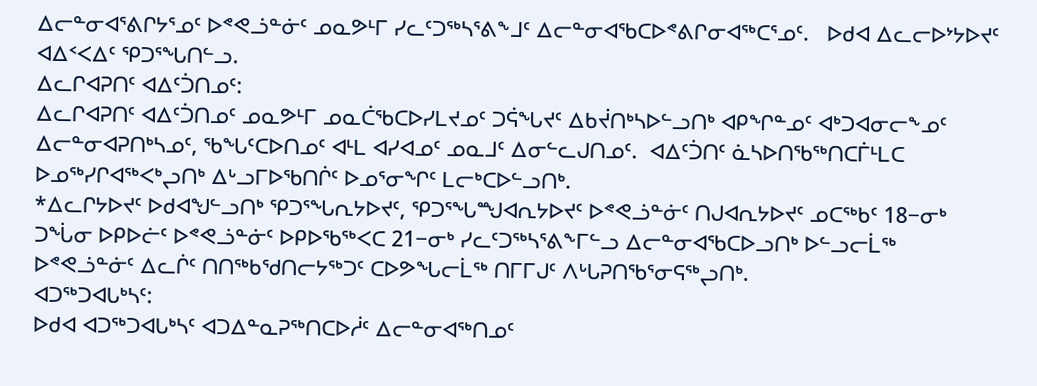ᐃᓕᓐᓂᐊᕐᕕᒋᔭᕐᓄᑦ ᐅᕝᕙᓘᓐᓃᑦ ᓄᓇᕗᒻᒥ ᓯᓚᑦᑐᖅᓴᕐᕕᖕᒧᑦ ᐃᓕᓐᓂᐊᖃᑕᐅᕝᕕᒋᓂᐊᖅᑕᕐᓄᑦ.   ᐅᑯᐊ ᐃᓚᓕᐅᔾᔭᐅᔪᑦ ᐊᐃᑉᐸᐃᑦ ᕿᑐᕐᖓᑎᓪᓗ.
ᐃᓚᒋᐊᕈᑎᑦ ᐊᐃᑦᑑᑎᓄᑦ:
ᐃᓚᒋᐊᕈᑎᑦ ᐊᐃᑦᑑᑎᓄᑦ ᓄᓇᕗᒻᒥ ᓄᓇᑖᖃᑕᐅᓯᒪᔪᓄᑦ ᑐᕌᖓᔪᑦ ᐃᑲᔫᑎᒃᓴᐅᓪᓗᑎᒃ ᐊᑭᖏᓐᓄᑦ ᐊᒃᑐᐊᓂᓕᖕᓄᑦ ᐃᓕᓐᓂᐊᕈᑎᒃᓴᓄᑦ, ᖃᖓᑦᑕᐅᑎᓄᑦ ᐊᒻᒪ ᐊᓯᐊᓄᑦ ᓄᓇᒧᑦ ᐃᓂᓪᓚᒍᑎᓄᑦ.  ᐊᐃᑦᑑᑎᑦ ᓈᓴᐅᑎᖃᖅᑎᑕᒦᒻᒪᑕ ᐅᓄᖅᓯᒋᐊᖅᐸᒃᖢᑎᒃ ᐃᒡᓗᒥᐅᖃᑎᒌᑦ ᐅᓄᕐᓂᖏᑦ ᒪᓕᒃᑕᐅᓪᓗᑎᒃ.
*ᐃᓚᒋᔭᐅᔪᑦ ᐅᑯᐊᖑᓪᓗᑎᒃ ᕿᑐᕐᖓᕆᔭᐅᔪᑦ, ᕿᑐᕐᖓᙳᐊᕆᔭᐅᔪᑦ ᐅᕝᕙᓘᓐᓃᑦ ᑎᒍᐊᕆᔭᐅᔪᑦ ᓄᑕᖅᑲᑦ 18−ᓂᒃ ᑐᖔᓂ ᐅᑭᐅᓖᑦ ᐅᕝᕙᓘᓐᓃᑦ ᐅᑭᐅᖃᖅᐸᑕ 21−ᓂᒃ ᓯᓚᑦᑐᖅᓴᕐᕕᖕᒥᓪᓗ ᐃᓕᓐᓂᐊᖃᑕᐅᓗᑎᒃ ᐅᓪᓗᓕᒫᖅ ᐅᕝᕙᓘᓐᓃᑦ ᐃᓚᒌᑦ ᑎᑎᖅᑲᖁᑎᓕᔭᖅᑐᑦ ᑕᐅᕗᖓᓕᒫᖅ ᑎᒥᒥᒍᑦ ᐱᒡᒐᕈᑎᖃᕐᓂᕋᖅᖢᑎᒃ.
ᐊᑐᖅᑐᐊᒐᒃᓴᑦ:
ᐅᑯᐊ ᐊᑐᖅᑐᐊᒐᒃᓴᑦ ᐊᑐᐃᓐᓇᕈᖅᑎᑕᐅᓲᑦ ᐃᓕᓐᓂᐊᖅᑎᓄᑦ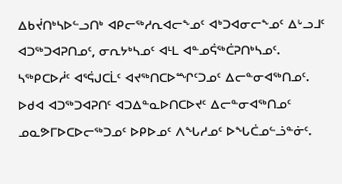ᐃᑲᔫᑎᒃᓴᐅᓪᓗᑎᒃ ᐊᑭᓕᖅᓱᕆᐊᓕᖕᓄᑦ ᐊᒃᑐᐊᓂᓕᖕᓄᑦ ᐃᒡᓗᒧᑦ ᐊᑐᖅᑐᐊᕈᑎᓄᑦ, ᓂᕆᔭᒃᓴᓄᑦ ᐊᒻᒪ ᐊᓐᓄᕌᖅᑖᕈᑎᒃᓴᓄᑦ.  ᓴᖅᑭᑕᐅᓲᑦ ᐊᕐᕌᒍᑕᒫᑦ ᐊᔪᖅᑎᑕᐅᙱᑦᑐᓄᑦ ᐃᓕᓐᓂᐊᖅᑎᓄᑦ.  ᐅᑯᐊ ᐊᑐᖅᑐᐊᕈᑎᑦ ᐊᑐᐃᓐᓇᐅᑎᑕᐅᔪᑦ ᐃᓕᓐᓂᐊᖅᑎᓄᑦ ᓄᓇᕗᒥᐅᑕᐅᓕᖅᑐᓄᑦ ᐅᑭᐅᓄᑦ ᐱᖓᓱᓄᑦ ᐅᖓᑖᓄᓪᓘᓐᓃᑦ.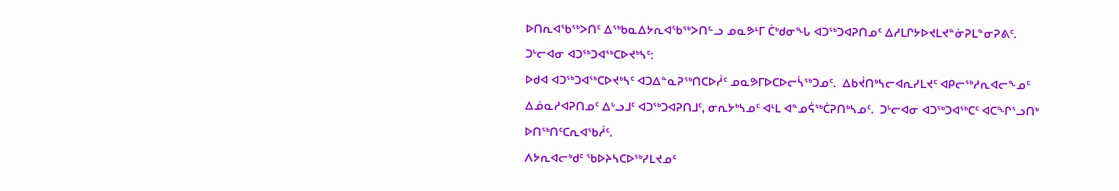ᐅᑎᕆᐊᖃᖅᐳᑎᑦ ᐃᖅᑲᓇᐃᔭᕆᐊᖃᖅᐳᑎᓪᓗ ᓄᓇᕗᒻᒥ ᑖᒃᑯᓂᖓ ᐊᑐᖅᑐᐊᕈᑎᓄᑦ ᐃᓱᒪᒋᔭᐅᔪᒪᔪᓐᓃᕈᒪᓐᓂᕈᕕᑦ.
ᑐᒡᓕᐊᓂ ᐊᑐᖅᑐᐊᖅᑕᐅᔪᒃᓴᑦ:
ᐅᑯᐊ ᐊᑐᖅᑐᐊᖅᑕᐅᔪᒃᓴᑦ ᐊᑐᐃᓐᓇᕈᖅᑎᑕᐅᓲᑦ ᓄᓇᕗᒥᐅᑕᐅᓕᓵᖅᑐᓄᑦ.  ᐃᑲᔫᑎᒃᓴᓕᐊᕆᓯᒪᔪᑦ ᐊᑭᓕᖅᓱᕆᐊᓕᖕᓄᑦ ᐃᓅᓇᓱᐊᕈᑎᓄᑦ ᐃᒡᓗᒧᑦ ᐊᑐᖅᑐᐊᕈᑎᒧᑦ, ᓂᕆᔭᒃᓴᓄᑦ ᐊᒻᒪ ᐊᓐᓄᕌᖅᑖᕈᑎᒃᓴᓄᑦ.  ᑐᒡᓕᐊᓂ ᐊᑐᖅᑐᐊᖅᑕᑦ ᐊᑕᖏᕐᓗᑎᒃ ᐅᑎᖅᑎᑦᑕᕆᐊᖃᓲᑦ.
ᐱᔭᕆᐊᓕᒃᑯᑦ ᖃᐅᔨᓴᑕᐅᖅᓯᒪᔪᓄᑦ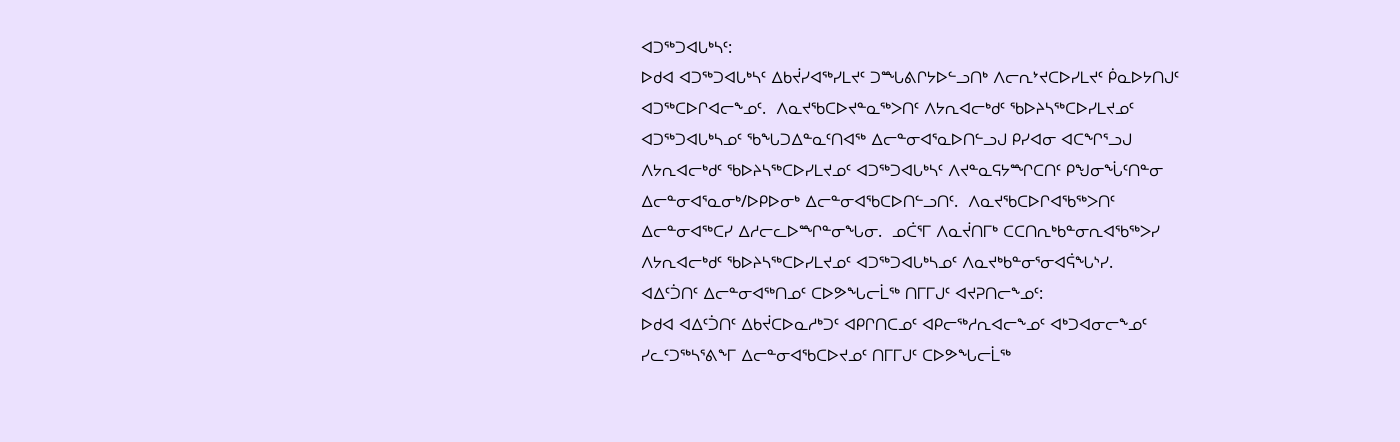ᐊᑐᖅᑐᐊᒐᒃᓴᑦ:
ᐅᑯᐊ ᐊᑐᖅᑐᐊᒐᒃᓴᑦ ᐃᑲᔫᓯᐊᖅᓯᒪᔪᑦ ᑐᙵᕕᒋᔭᐅᓪᓗᑎᒃ ᐱᓕᕆᔾᔪᑕᐅᓯᒪᔪᑦ ᑮᓇᐅᔭᑎᒍᑦ ᐊᑐᖅᑕᐅᒋᐊᓕᖕᓄᑦ.  ᐱᓇᔪᖃᑕᐅᔪᓐᓇᖅᐳᑎᑦ ᐱᔭᕆᐊᓕᒃᑯᑦ ᖃᐅᔨᓴᖅᑕᐅᓯᒪᔪᓄᑦ ᐊᑐᖅᑐᐊᒐᒃᓴᓄᑦ ᖃᖓᑐᐃᓐᓇᑦᑎᐊᖅ ᐃᓕᓐᓂᐊᕐᓇᐅᑎᓪᓗᒍ ᑭᓯᐊᓂ ᐊᑕᖏᕐᓗᒍ ᐱᔭᕆᐊᓕᒃᑯᑦ ᖃᐅᔨᓴᖅᑕᐅᓯᒪᔪᓄᑦ ᐊᑐᖅᑐᐊᒐᒃᓴᑦ ᐱᔪᓐᓇᕋᔭᙱᑕᑎᑦ ᑭᖑᓂᖔᑦᑎᓐᓂ ᐃᓕᓐᓂᐊᕐᓇᓂᒃ/ᐅᑭᐅᓂᒃ ᐃᓕᓐᓂᐊᖃᑕᐅᑎᓪᓗᑎᑦ.  ᐱᓇᔪᖃᑕᐅᒋᐊᖃᖅᐳᑎᑦ ᐃᓕᓐᓂᐊᖅᑕᓯ ᐃᓱᓕᓚᐅᙱᓐᓂᖓᓂ.  ᓄᑖᕐᒥ ᐱᓇᔫᑎᒥᒃ ᑕᑕᑎᕆᒃᑲᓐᓂᕆᐊᖃᖅᐳᓯ ᐱᔭᕆᐊᓕᒃᑯᑦ ᖃᐅᔨᓴᖅᑕᐅᓯᒪᔪᓄᑦ ᐊᑐᖅᑐᐊᒐᒃᓴᓄᑦ ᐱᓇᔪᒃᑲᓐᓂᕐᓂᐊᕌᖓᔅᓯ.
ᐊᐃᑦᑑᑎᑦ ᐃᓕᓐᓂᐊᖅᑎᓄᑦ ᑕᐅᕗᖓᓕᒫᖅ ᑎᒥᒥᒍᑦ ᐊᔪᕈᑎᓕᖕᓄᑦ:
ᐅᑯᐊ ᐊᐃᑦᑑᑎᑦ ᐃᑲᔫᑕᐅᓇᓱᒃᑐᑦ ᐊᑭᒋᑎᑕᓄᑦ ᐊᑭᓕᖅᓱᕆᐊᓕᖕᓄᑦ ᐊᒃᑐᐊᓂᓕᖕᓄᑦ ᓯᓚᑦᑐᖅᓴᕐᕕᖕᒥ ᐃᓕᓐᓂᐊᖃᑕᐅᔪᓄᑦ ᑎᒥᒥᒍᑦ ᑕᐅᕗᖓᓕᒫᖅ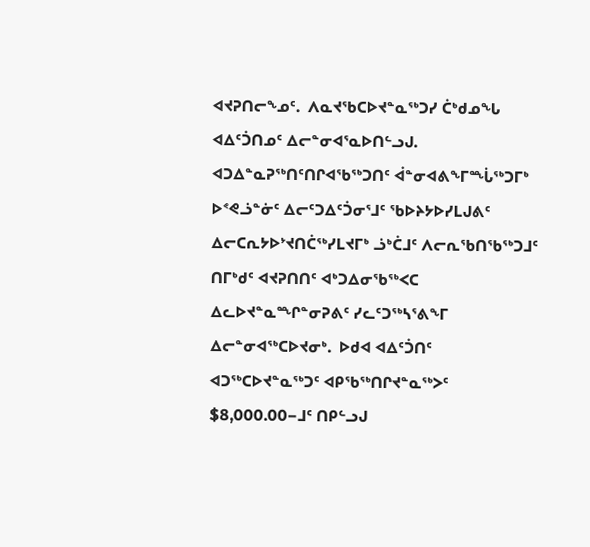ᐊᔪᕈᑎᓕᖕᓄᑦ.  ᐱᓇᔪᖃᑕᐅᔪᓐᓇᖅᑐᓯ ᑖᒃᑯᓄᖓ ᐊᐃᑦᑑᑎᓄᑦ ᐃᓕᓐᓂᐊᕐᓇᐅᑎᓪᓗᒍ.  ᐊᑐᐃᓐᓇᕈᖅᑎᑦᑎᒋᐊᖃᖅᑐᑎᑦ ᐋᓐᓂᐊᕕᖕᒥᙶᖅᑐᒥᒃ ᐅᕝᕙᓘᓐᓃᑦ ᐃᓕᑦᑐᐃᑦᑑᓂᕐᒧᑦ ᖃᐅᔨᔭᐅᓯᒪᒍᕕᑦ ᐃᓕᑕᕆᔭᐅᔾᔪᑎᑖᖅᓯᒪᔪᒥᒃ ᓘᒃᑖᒧᑦ ᐱᓕᕆᖃᑎᖃᖅᑐᒧᑦ ᑎᒥᒃᑯᑦ ᐊᔪᕈᑎᑎᑦ ᐊᒃᑐᐃᓂᖃᖅᐸᑕ ᐃᓚᐅᔪᓐᓇᙱᓐᓂᕈᕕᑦ ᓯᓚᑦᑐᖅᓴᕐᕕᖕᒥ ᐃᓕᓐᓂᐊᖅᑕᐅᔪᓂᒃ.  ᐅᑯᐊ ᐊᐃᑦᑑᑎᑦ ᐊᑐᖅᑕᐅᔪᓐᓇᖅᑐᑦ ᐊᑭᖃᖅᑎᒋᔪᓐᓇᖅᐳᑦ $8,000.00−ᒧᑦ ᑎᑭᓪᓗᒍ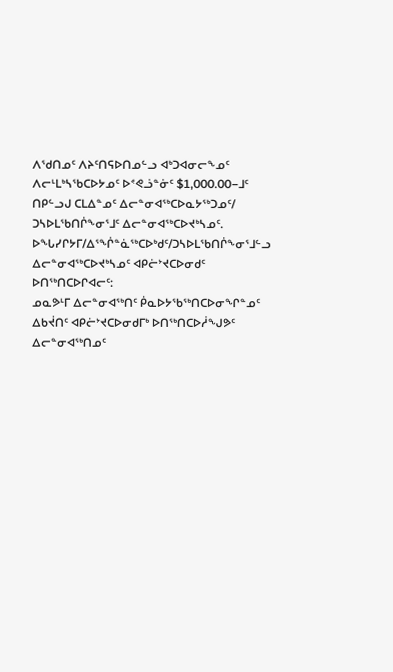ᐱᖁᑎᓄᑦ ᐱᔨᑦᑎᕋᐅᑎᓄᓪᓗ ᐊᒃᑐᐊᓂᓕᖕᓄᑦ ᐱᓕᒻᒪᒃᓴᖃᑕᐅᔭᓄᑦ ᐅᕝᕙᓘᓐᓃᑦ $1,000.00−ᒧᑦ ᑎᑭᓪᓗᒍ ᑕᒪᐃᓐᓄᑦ ᐃᓕᓐᓂᐊᖅᑕᐅᓇᔭᖅᑐᓄᑦ/ ᑐᓴᐅᒪᖃᑎᒌᖕᓂᕐᒧᑦ ᐃᓕᓐᓂᐊᖅᑕᐅᔪᒃᓴᓄᑦ.
ᐅᖓᓯᒋᔭᒥ/ᐃᕐᖐᓐᓈᖅᑕᐅᒃᑯᑦ/ᑐᓴᐅᒪᖃᑎᒌᖕᓂᕐᒧᓪᓗ ᐃᓕᓐᓂᐊᖅᑕᐅᔪᒃᓴᓄᑦ ᐊᑭᓖᔾᔪᑕᐅᓂᑯᑦ ᐅᑎᖅᑎᑕᐅᒋᐊᓕᑦ:
ᓄᓇᕗᒻᒥ ᐃᓕᓐᓂᐊᖅᑎᑦ ᑮᓇᐅᔭᖃᖅᑎᑕᐅᓂᖏᓐᓄᑦ ᐃᑲᔫᑎᑦ ᐊᑭᓖᔾᔪᑕᐅᓂᑯᒥᒃ ᐅᑎᖅᑎᑕᐅᓲᖑᕗᑦ ᐃᓕᓐᓂᐊᖅᑎᓄᑦ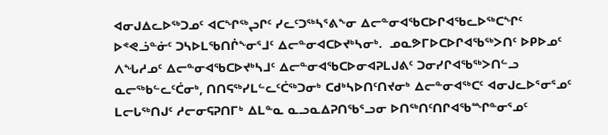ᐊᓂᒍᐃᓚᐅᖅᑐᓄᑦ ᐊᑕᖏᖅᖢᒋᑦ ᓯᓚᑦᑐᖅᓴᕐᕕᖕᓂ ᐃᓕᓐᓂᐊᖃᑕᐅᒋᐊᖃᓚᐅᖅᑕᖏᑦ ᐅᕝᕙᓘᓐᓃᑦ ᑐᓴᐅᒪᖃᑎᒌᖕᓂᕐᒧᑦ ᐃᓕᓐᓂᐊᑕᐅᔪᒃᓴᓂᒃ.  ᓄᓇᕗᒥᐅᑕᐅᒋᐊᖃᖅᐳᑎᑦ ᐅᑭᐅᓄᑦ ᐱᖓᓱᓄᑦ ᐃᓕᓐᓂᐊᖃᑕᐅᔪᒃᓴᒧᑦ ᐃᓕᓐᓂᐊᖃᑕᐅᓂᐊᕈᒪᒍᕕᑦ ᑐᓂᓯᒋᐊᖃᖅᐳᑎᓪᓗ ᓇᓕᖅᑲᓪᓚᑦᑖᓂᒃ, ᑎᑎᕋᖅᓯᒪᓪᓚᑦᑖᖅᑐᓂᒃ ᑕᑯᒃᓴᐅᑎᑦᑎᔪᓂᒃ ᐃᓕᓐᓂᐊᖅᑕᑦ ᐊᓂᒍᓚᐅᕐᓂᕐᓄᑦ ᒪᓕᒐᖅᑎᒍᑦ ᓱᓕᓂᕋᕈᑎᒥᒃ ᐃᒪᓐᓇ ᓇᓗᓇᐃᕈᑎᖃᕐᓗᓂ ᐅᑎᖅᑎᑦᑎᒋᐊᖃᙱᓐᓂᕐᓄᑦ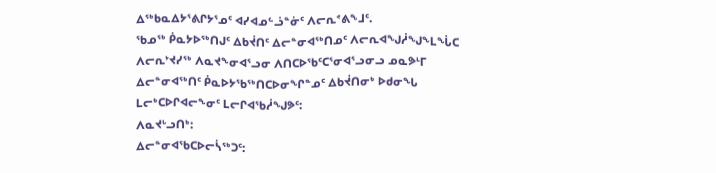ᐃᖅᑲᓇᐃᔭᕐᕕᒋᔭᕐᓄᑦ ᐊᓯᐊᓄᓪᓘᓐᓃᑦ ᐱᓕᕆᕝᕕᖕᒧᑦ.
ᖃᓄᖅ ᑮᓇᔭᐅᖅᑎᒍᑦ ᐃᑲᔫᑎᑦ ᐃᓕᓐᓂᐊᖅᑎᓄᑦ ᐱᓕᕆᐊᖑᓲᖑᖕᒪᖔᑕ
ᐱᓕᕆᔾᔪᓯᖅ ᐱᓇᔪᖕᓂᐊᕐᓗᓂ ᐱᑎᑕᐅᖃᑦᑕᕐᓂᐊᕐᓗᓂᓗ ᓄᓇᕗᒻᒥ ᐃᓕᓐᓂᐊᖅᑎᑦ ᑮᓇᐅᔭᖃᖅᑎᑕᐅᓂᖏᓐᓄᑦ ᐃᑲᔫᑎᓂᒃ ᐅᑯᓂᖓ ᒪᓕᒃᑕᐅᒋᐊᓕᖕᓂᑦ ᒪᓕᒋᐊᖃᓲᖑᕗᑦ:
ᐱᓇᔪᒡᓗᑎᒃ:
ᐃᓕᓐᓂᐊᖃᑕᐅᓕᓵᖅᑐᑦ: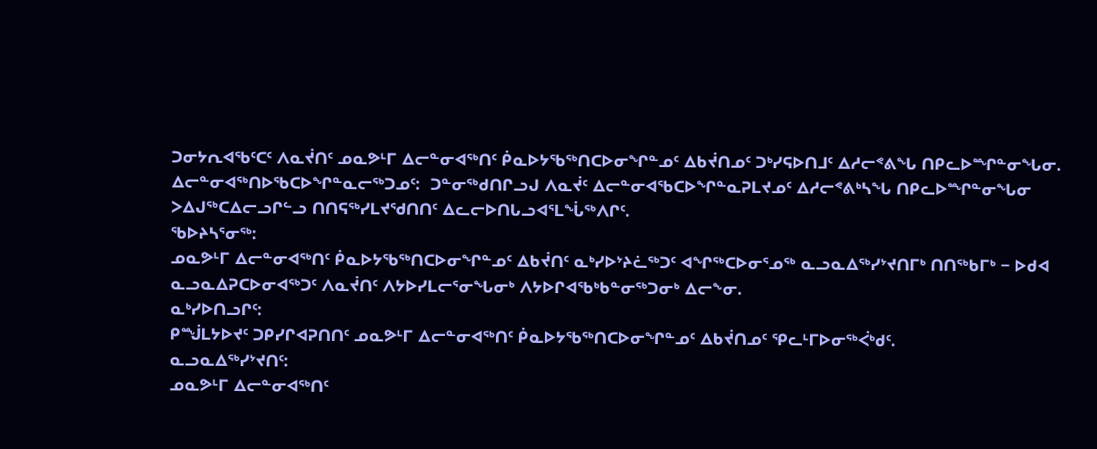ᑐᓂᔭᕆᐊᖃᑦᑕᑦ ᐱᓇᔫᑎᑦ ᓄᓇᕗᒻᒥ ᐃᓕᓐᓂᐊᖅᑎᑦ ᑮᓇᐅᔭᖃᖅᑎᑕᐅᓂᖏᓐᓄᑦ ᐃᑲᔫᑎᓄᑦ ᑐᒃᓯᕋᐅᑎᒧᑦ ᐃᓱᓕᕝᕕᖓ ᑎᑭᓚᐅᙱᓐᓂᖓᓂ.
ᐃᓕᓐᓂᐊᖅᑎᐅᖃᑕᐅᖏᓐᓇᓕᖅᑐᓄᑦ:  ᑐᓐᓂᖅᑯᑎᒋᓗᒍ ᐱᓇᔫᑦ ᐃᓕᓐᓂᐊᖃᑕᐅᖏᓐᓇᕈᒪᔪᓄᑦ ᐃᓱᓕᕝᕕᒃᓴᖓ ᑎᑭᓚᐅᙱᓐᓂᖓᓂ ᐳᐃᒍᖅᑕᐃᓕᓗᒋᓪᓗ ᑎᑎᕋᖅᓯᒪᔪᖁᑎᑎᑦ ᐃᓚᓕᐅᑎᒐᓗᐊᕐᒪᖔᖅᐱᒋᑦ.
ᖃᐅᔨᓴᕐᓂᖅ:
ᓄᓇᕗᒻᒥ ᐃᓕᓐᓂᐊᖅᑎᑦ ᑮᓇᐅᔭᖃᖅᑎᑕᐅᓂᖏᓐᓄᑦ ᐃᑲᔫᑎᑦ ᓇᒃᓯᐅᔾᔨᓛᖅᑐᑦ ᐊᖏᖅᑕᐅᓂᕐᓄᖅ ᓇᓗᓇᐃᖅᓯᔾᔪᑎᒥᒃ ᑎᑎᖅᑲᒥᒃ − ᐅᑯᐊ ᓇᓗᓇᐃᕈᑕᐅᓂᐊᖅᑐᑦ ᐱᓇᔫᑎᑦ ᐱᔭᐅᓯᒪᓕᕐᓂᖓᓂᒃ ᐱᔭᐅᒋᐊᖃᒃᑲᓐᓂᖅᑐᓂᒃ ᐃᓕᖕᓂ.
ᓇᒃᓯᐅᑎᓗᒋᑦ:
ᑭᙴᒪᔭᐅᔪᑦ ᑐᑭᓯᒋᐊᕈᑎᑎᑦ ᓄᓇᕗᒻᒥ ᐃᓕᓐᓂᐊᖅᑎᑦ ᑮᓇᐅᔭᖃᖅᑎᑕᐅᓂᖏᓐᓄᑦ ᐃᑲᔫᑎᓄᑦ ᕿᓚᒻᒥᐅᓂᖅᐹᒃᑯᑦ.
ᓇᓗᓇᐃᖅᓯᔾᔪᑎᑦ:
ᓄᓇᕗᒻᒥ ᐃᓕᓐᓂᐊᖅᑎᑦ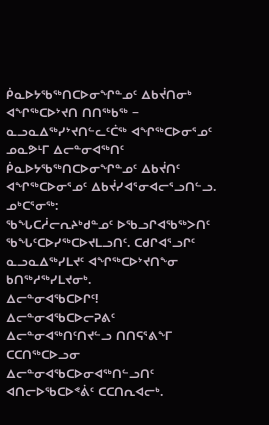ᑮᓇᐅᔭᖃᖅᑎᑕᐅᓂᖏᓐᓄᑦ ᐃᑲᔫᑎᓂᒃ ᐊᖏᖅᑕᐅᔾᔪᑎ ᑎᑎᖅᑲᖅ − ᓇᓗᓇᐃᖅᓯᔾᔪᑎᓪᓚᑦᑖᖅ ᐊᖏᖅᑕᐅᓂᕐᓄᑦ ᓄᓇᕗᒻᒥ ᐃᓕᓐᓂᐊᖅᑎᑦ ᑮᓇᐅᔭᖃᖅᑎᑕᐅᓂᖏᓐᓄᑦ ᐃᑲᔫᑎᑦ ᐊᖏᖅᑕᐅᓂᕐᓄᑦ ᐃᑲᔫᓯᐊᕐᓂᐊᓕᕐᓗᑎᓪᓗ.
ᓄᒃᑕᕐᓂᖅ:
ᖃᖓᑕᓲᓕᕆᔨᒃᑯᓐᓄᑦ ᐅᖃᓗᒋᐊᖃᖅᐳᑎᑦ ᖃᖓᑦᑕᐅᓯᖅᑕᐅᔪᒪᓗᑎᑦ. ᑕᑯᒋᐊᕐᓗᒋᑦ ᓇᓗᓇᐃᖅᓯᒪᔪᑦ ᐊᖏᖅᑕᐅᔾᔪᑎᖕᓂ ᑲᑎᖅᓱᖅᓯᒪᔪᓂᒃ.
ᐃᓕᓐᓂᐊᖃᑕᐅᒋᑦ!
ᐃᓕᓐᓂᐊᖃᑕᐅᓕᕈᕕᑦ ᐃᓕᓐᓂᐊᖅᑎᑦᑎᔪᓪᓗ ᑎᑎᕋᕐᕕᖕᒥ ᑕᑕᑎᖅᑕᐅᓗᓂ ᐃᓕᓐᓂᐊᖃᑕᐅᓂᐊᖅᑎᓪᓗᑎᑦ ᐊᑎᓕᐅᖃᑕᐅᕝᕖᑦ ᑕᑕᑎᕆᐊᓕᒃ.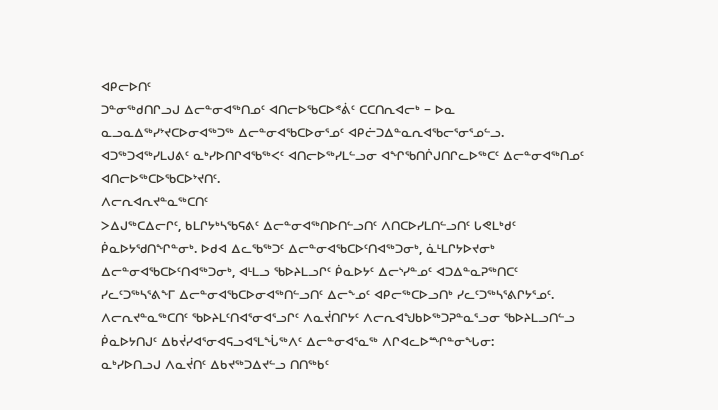ᐊᑭᓕᐅᑎᑦ
ᑐᓐᓂᖅᑯᑎᒋᓗᒍ ᐃᓕᓐᓂᐊᖅᑎᓄᑦ ᐊᑎᓕᐅᖃᑕᐅᕝᕖᑦ ᑕᑕᑎᕆᐊᓕᒃ − ᐅᓇ ᓇᓗᓇᐃᖅᓯᔾᔪᑕᐅᓂᐊᖅᑐᖅ ᐃᓕᓐᓂᐊᖃᑕᐅᓂᕐᓄᑦ ᐊᑭᓖᑐᐃᓐᓇᕆᐊᖃᓕᕐᓂᕐᓄᓪᓗ.  ᐊᑐᖅᑐᐊᖅᓯᒪᒍᕕᑦ ᓇᒃᓯᐅᑎᒋᐊᖃᖅᐸᑦ ᐊᑎᓕᐅᖅᓯᒪᓪᓗᓂ ᐊᖏᖃᑎᒌᒍᑎᒋᓚᐅᖅᑕᑦ ᐃᓕᓐᓂᐊᖅᑎᓄᑦ ᐊᑎᓕᐅᖅᑕᐅᖃᑕᐅᔾᔪᑎᑦ.
ᐱᓕᕆᐊᕆᔪᓐᓇᖅᑕᑎᑦ
ᐳᐃᒍᖅᑕᐃᓕᒋᑦ, ᑲᒪᒋᔭᒃᓴᖃᕋᕕᑦ ᐃᓕᓐᓂᐊᖅᑎᐅᑎᓪᓗᑎᑦ ᐱᑎᑕᐅᓯᒪᑎᓪᓗᑎᑦ ᒐᕙᒪᒃᑯᑦ ᑮᓇᐅᔭᖁᑎᖏᓐᓂᒃ. ᐅᑯᐊ ᐃᓚᖃᖅᑐᑦ ᐃᓕᓐᓂᐊᖃᑕᐅᑦᑎᐊᖅᑐᓂᒃ, ᓈᒻᒪᒋᔭᐅᔪᓂᒃ ᐃᓕᓐᓂᐊᖃᑕᐅᑦᑎᐊᖅᑐᓂᒃ, ᐊᒻᒪᓗ ᖃᐅᔨᒪᓗᒋᑦ ᑮᓇᐅᔭᑦ ᐃᓕᔅᓯᓐᓄᑦ ᐊᑐᐃᓐᓇᕈᖅᑎᑕᑦ ᓯᓚᑦᑐᖅᓴᕐᕕᖕᒥ ᐃᓕᓐᓂᐊᖃᑕᐅᓂᐊᖅᑎᓪᓗᑎᑦ ᐃᓕᖕᓄᑦ ᐊᑭᓕᖅᑕᐅᓗᑎᒃ ᓯᓚᑦᑐᖅᓴᕐᕕᒋᔭᕐᓄᑦ.
ᐱᓕᕆᔪᓐᓇᖅᑕᑎᑦ ᖃᐅᔨᒪᑦᑎᐊᕐᓂᐊᕐᓗᒋᑦ ᐱᓇᔫᑎᒋᔭᑦ ᐱᓕᕆᐊᖑᑲᐅᖅᑐᕈᓐᓇᕐᓗᓂ ᖃᐅᔨᒪᓗᑎᓪᓗ ᑮᓇᐅᔭᑎᒍᑦ ᐃᑲᔫᓯᐊᕐᓂᐊᕋᓗᐊᕐᒪᖔᖅᐱᑦ ᐃᓕᓐᓂᐊᕐᓇᖅ ᐱᒋᐊᓚᐅᙱᓐᓂᖓᓂ:
ᓇᒃᓯᐅᑎᓗᒍ ᐱᓇᔫᑎᑦ ᐃᑲᔪᖅᑐᐃᔪᓪᓗ ᑎᑎᖅᑲᑦ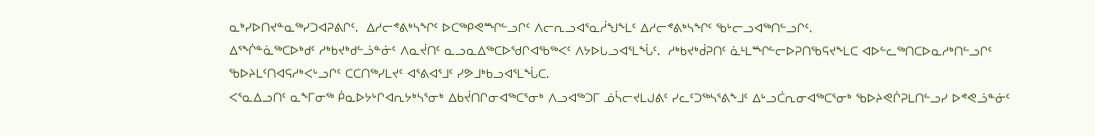ᓇᒃᓯᐅᑎᔪᓐᓇᖅᓯᑐᐊᕈᕕᒋᑦ.  ᐃᓱᓕᕝᕕᒃᓴᖏᑦ ᐅᑕᖅᑭᕙᙱᓪᓗᒋᑦ ᐱᓕᕆᓗᐊᕐᓇᓲᖑᖕᒪᑦ ᐃᓱᓕᕝᕕᒃᓴᖏᑦ ᖃᒡᓕᓗᐊᖅᑎᓪᓗᒋᑦ.
ᐃᕐᖐᓐᓈᖅᑕᐅᒃᑯᑦ ᓱᒃᑲᔪᒃᑯᓪᓘᓐᓃᑦ ᐱᓇᔫᑎᑦ ᓇᓗᓇᐃᖅᑕᐅᖁᒋᐊᖃᖅᐸᑦ ᐱᔭᐅᒐᓗᐊᕐᒪᖔᑦ.  ᓱᒃᑲᔪᒃᑰᕈᑎᑦ ᓈᒻᒪᙱᓪᓕᐅᕈᑎᖃᕋᔪᖕᒪᑕ ᐊᐅᓪᓚᖅᑎᑕᐅᓇᓱᒃᑎᓪᓗᒋᑦ ᖃᐅᔨᒪᑦᑎᐊᕋᓱᒃᐸᒡᓗᒋᑦ ᑕᑕᑎᖅᓯᒪᔪᑦ ᐊᕐᕕᐊᕐᒧᑦ ᓯᕗᒧᒃᑲᓗᐊᕐᒪᖔᑕ.
ᐸᕐᓇᐃᓗᑎᑦ ᓇᖕᒥᓂᖅ ᑮᓇᐅᔭᒡᒋᐊᕆᔭᒃᓴᕐᓂᒃ ᐃᑲᔫᑎᒋᓂᐊᖅᑕᕐᓂᒃ ᐱᓗᐊᖅᑐᒥ ᓅᓵᓕᔪᒪᒍᕕᑦ ᓯᓚᑦᑐᖅᓴᕐᕕᖕᒧᑦ ᐃᒡᓗᑖᕆᓂᐊᖅᑕᕐᓂᒃ ᖃᐅᔨᕙᒌᕈᒪᑎᓪᓗᓯ ᐅᕝᕙᓘᓐᓃᑦ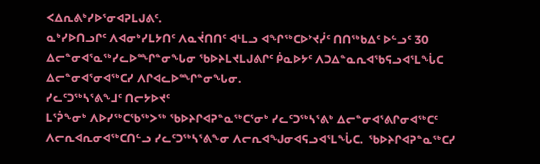ᐸᐃᕆᕕᒃᓯᐅᕐᓂᐊᕈᒪᒍᕕᑦ.
ᓇᒃᓯᐅᑎᓗᒋᑦ ᐱᐊᓂᒃᓯᒪᔭᑎᑦ ᐱᓇᔫᑎᑎᑦ ᐊᒻᒪᓗ ᐊᖏᖅᑕᐅᔾᔪᓰᑦ ᑎᑎᖅᑲᐃᑦ ᐅᓪᓗᑦ 30 ᐃᓕᓐᓂᐊᕐᓇᖅᓯᓚᐅᙱᓐᓂᖓᓂ ᖃᐅᔨᒪᔪᒪᒍᕕᒋᑦ ᑮᓇᐅᔭᑦ ᐱᑐᐃᓐᓇᕆᐊᖃᕋᓗᐊᕐᒪᖔᑕ ᐃᓕᓐᓂᐊᕐᓂᐊᖅᑕᓯ ᐱᒋᐊᓚᐅᙱᓐᓂᖓᓂ.
ᓯᓚᑦᑐᖅᓴᕐᕕᖕᒧᑦ ᑎᓕᔭᐅᔪᑦ
ᒪᕐᕉᖕᓂᒃ ᐱᐅᓯᖅᑕᖃᖅᐳᖅ ᖃᐅᔨᒋᐊᕈᓐᓇᖅᑕᕐᓂᒃ ᓯᓚᑦᑐᖅᓴᕐᕕᒃ ᐃᓕᓐᓂᐊᕐᕕᒋᓂᐊᖅᑕᑦ ᐱᓕᕆᐊᕆᓂᐊᖅᑕᑎᓪᓗ ᓯᓚᑦᑐᖅᓴᕐᕕᖕᓂ ᐱᓕᕆᐊᖑᓂᐊᕋᓗᐊᕐᒪᖔᑕ.  ᖃᐅᔨᒋᐊᕈᓐᓇᖅᑕᓯ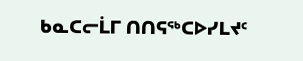ᑲᓇᑕᓕᒫᒥ ᑎᑎᕋᖅᑕᐅᓯᒪᔪᑦ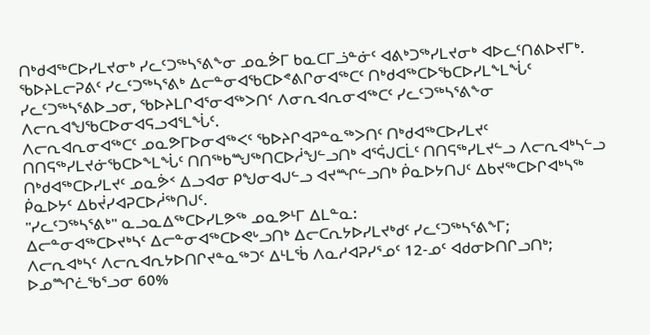ᑎᒃᑯᐊᖅᑕᐅᓯᒪᔪᓂᒃ ᓯᓚᑦᑐᖅᓴᕐᕕᖕᓂ ᓄᓇᕘᒥ ᑲᓇᑕᒥᓘᓐᓃᑦ ᐊᕕᒃᑐᖅᓯᒪᔪᓂᒃ ᐊᐅᓚᑦᑎᕕᐅᔪᒥᒃ.  ᖃᐅᔨᒪᓕᕈᕕᑦ ᓯᓚᑦᑐᖅᓴᕐᕕᒃ ᐃᓕᓐᓂᐊᖃᑕᐅᕝᕕᒋᓂᐊᖅᑕᑦ ᑎᒃᑯᐊᖅᑕᐅᖃᑕᐅᓯᒪᖕᒪᖔᑦ ᓯᓚᑦᑐᖅᓴᕐᕕᐅᓗᓂ, ᖃᐅᔨᒪᒋᐊᕐᓂᐊᖅᐳᑎᑦ ᐱᓂᕆᐊᕆᓂᐊᖅᑕᑦ ᓯᓚᑦᑐᖅᓴᕐᕕᖕᓂ ᐱᓕᕆᐊᖑᖃᑕᐅᓂᐊᕋᓗᐊᕐᒪᖔᑦ.
ᐱᓕᕆᐊᕆᓂᐊᖅᑕᑦ ᓄᓇᕗᒥᐅᓂᐊᖅᐸᑦ ᖃᐅᔨᒋᐊᕈᓐᓇᖅᐳᑎᑦ ᑎᒃᑯᐊᖅᑕᐅᓯᒪᔪᑦ ᑎᑎᕋᖅᓯᒪᔪᓃᖃᑕᐅᖕᒪᖔᑦ ᑎᑎᖅᑲᙳᖅᑎᑕᐅᓲᖑᓪᓗᑎᒃ ᐊᕐᕌᒍᑕᒫᑦ ᑎᑎᕋᖅᓯᒪᔪᓪᓗ ᐱᓕᕆᐊᒃᓴᓪᓗ ᑎᒃᑯᐊᖅᑕᐅᓯᒪᔪᑦ ᓄᓇᕘᑉ ᐃᓗᐊᓂ ᑭᖑᓂᐊᒍᓪᓗ ᐊᔪᙱᓪᓗᑎᒃ ᑮᓇᐅᔭᑎᒍᑦ ᐃᑲᔪᖅᑕᐅᒋᐊᒃᓴᖅ ᑮᓇᐅᔭᑦ ᐃᑲᔫᓯᐊᕈᑕᐅᓲᖅᑎᒍᑦ.
"ᓯᓚᑦᑐᖅᓴᕐᕕᒃ" ᓇᓗᓇᐃᖅᑕᐅᓯᒪᕗᖅ ᓄᓇᕗᒻᒥ ᐃᒪᓐᓇ:
ᐃᓕᓐᓂᐊᖅᑕᐅᔪᒃᓴᑦ ᐃᓕᓐᓂᐊᖅᑕᐅᕙᒡᓗᑎᒃ ᐃᓕᑕᕆᔭᐅᓯᒪᔪᒃᑯᑦ ᓯᓚᑦᑐᖅᓴᕐᕕᖕᒥ;
ᐱᓕᕆᐊᒃᓴᑦ ᐱᓕᕆᐊᕆᔭᐅᑎᒋᔪᓐᓇᖅᑐᑦ ᐃᒻᒪᖄ ᐱᓇᓱᐊᕈᓯᕐᓄᑦ 12-ᓄᑦ ᐊᑯᓂᐅᑎᒋᓗᑎᒃ;
ᐅᓄᙱᓛᖃᕐᓗᓂ 60%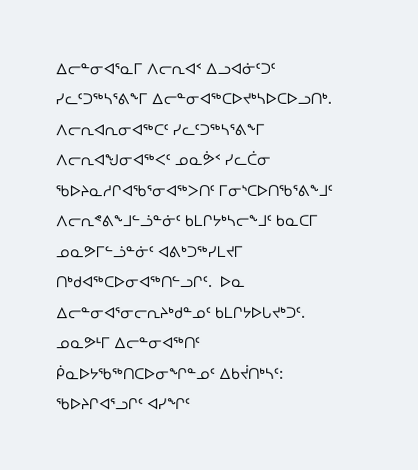ᐃᓕᓐᓂᐊᕐᓇᒥ ᐱᓕᕆᐊᑉ ᐃᓗᐊᓃᑦᑐᑦ ᓯᓚᑦᑐᖅᓴᕐᕕᖕᒥ ᐃᓕᓐᓂᐊᖅᑕᐅᔪᒃᓴᐅᑕᐅᓗᑎᒃ.
ᐱᓕᕆᐊᕆᓂᐊᖅᑕᑦ ᓯᓚᑦᑐᖅᓴᕐᕕᖕᒥ ᐱᓕᕆᐊᖑᓂᐊᖅᐸᑦ ᓄᓇᕘᑉ ᓯᓚᑖᓂ ᖃᐅᔨᓇᓱᒋᐊᖃᕐᓂᐊᖅᐳᑎᑦ ᒥᓂᔅᑕᐅᑎᖃᕐᕕᖕᒧᑦ ᐱᓕᕆᕝᕕᖕᒧᓪᓘᓐᓃᑦ ᑲᒪᒋᔭᒃᓴᓕᖕᒧᑦ ᑲᓇᑕᒥ ᓄᓇᕗᒥᓪᓘᓐᓃᑦ ᐊᕕᒃᑐᖅᓯᒪᔪᒥ ᑎᒃᑯᐊᖅᑕᐅᓂᐊᖅᑎᓪᓗᒋᑦ.  ᐅᓇ ᐃᓕᓐᓂᐊᕐᓂᓕᕆᔨᒃᑯᓐᓄᑦ ᑲᒪᒋᔭᐅᒐᔪᒃᑐᑦ.
ᓄᓇᕗᒻᒥ ᐃᓕᓐᓂᐊᖅᑎᑦ ᑮᓇᐅᔭᖃᖅᑎᑕᐅᓂᖏᓐᓄᑦ ᐃᑲᔫᑎᒃᓴᑦ:
ᖃᐅᔨᒋᐊᕐᓗᒋᑦ ᐊᓯᖏᑦ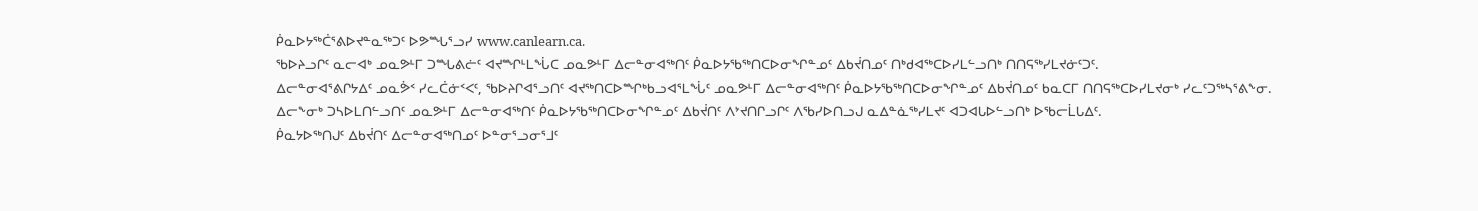ᑮᓇᐅᔭᖅᑖᕐᕕᐅᔪᓐᓇᖅᑐᑦ ᐅᕗᙵᕐᓗᓯ www.canlearn.ca.
ᖃᐅᔨᓗᒋᑦ ᓇᓕᐊᒃ ᓄᓇᕗᒻᒥ ᑐᙵᕕᓖᑦ ᐊᔪᙱᒻᒪᖔᑕ ᓄᓇᕗᒻᒥ ᐃᓕᓐᓂᐊᖅᑎᑦ ᑮᓇᐅᔭᖃᖅᑎᑕᐅᓂᖏᓐᓄᑦ ᐃᑲᔫᑎᓄᑦ ᑎᒃᑯᐊᖅᑕᐅᓯᒪᓪᓗᑎᒃ ᑎᑎᕋᖅᓯᒪᔪᓃᑦᑐᑦ.
ᐃᓕᓐᓂᐊᕐᕕᒋᔭᐃᑦ ᓄᓇᕘᑉ ᓯᓚᑖᓃᑉᐸᑦ, ᖃᐅᔨᒋᐊᕐᓗᑎᑦ ᐊᔪᖅᑎᑕᐅᙱᒃᑲᓗᐊᕐᒪᖔᑦ ᓄᓇᕗᒻᒥ ᐃᓕᓐᓂᐊᖅᑎᑦ ᑮᓇᐅᔭᖃᖅᑎᑕᐅᓂᖏᓐᓄᑦ ᐃᑲᔫᑎᓄᑦ ᑲᓇᑕᒥ ᑎᑎᕋᖅᑕᐅᓯᒪᔪᓂᒃ ᓯᓚᑦᑐᖅᓴᕐᕕᖕᓂ.
ᐃᓕᖕᓂᒃ ᑐᓴᐅᒪᑎᓪᓗᑎᑦ ᓄᓇᕗᒻᒥ ᐃᓕᓐᓂᐊᖅᑎᑦ ᑮᓇᐅᔭᖃᖅᑎᑕᐅᓂᖏᓐᓄᑦ ᐃᑲᔫᑎᑦ ᐱᔾᔪᑎᒋᓗᒋᑦ ᐱᖃᓯᐅᑎᓗᒍ ᓇᐃᓐᓈᖅᓯᒪᔪᑦ ᐊᑐᐊᒐᐅᓪᓗᑎᒃ ᐅᖃᓕᒫᒐᐃᑦ.
ᑮᓇᔭᐅᖅᑎᒍᑦ ᐃᑲᔫᑎᑦ ᐃᓕᓐᓂᐊᖅᑎᓄᑦ ᐅᓐᓂᕐᓗᓂᕐᒧᑦ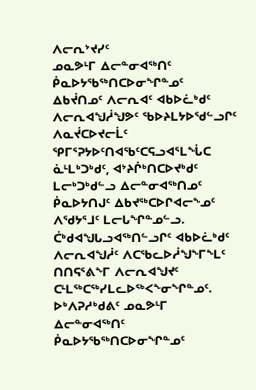ᐱᓕᕆᔾᔪᓯᑦ
ᓄᓇᕗᒻᒥ ᐃᓕᓐᓂᐊᖅᑎᑦ ᑮᓇᐅᔭᖃᖅᑎᑕᐅᓂᖏᓐᓄᑦ ᐃᑲᔫᑎᓄᑦ ᐱᓕᕆᐊᑦ ᐊᑲᐅᓛᒃᑯᑦ ᐱᓕᕆᐊᖑᓲᖑᕗᑦ ᖃᐅᔨᒪᔭᐅᖁᓪᓗᒋᑦ ᐱᓇᔫᑕᐅᔪᓕᒫᑦ ᕿᒥᕐᕈᔭᐅᑦᑎᐊᖃᑦᑕᕋᓗᐊᕐᒪᖔᑕ ᓈᒻᒪᒃᑐᒃᑯᑦ, ᐊᔾᔨᒌᒃᑎᑕᐅᔪᒃᑯᑦ ᒪᓕᒃᑐᒃᑯᓪᓗ ᐃᓕᓐᓂᐊᖅᑎᓄᑦ ᑮᓇᐅᔭᑎᒍᑦ ᐃᑲᔪᖅᑕᐅᒋᐊᓕᖕᓄᑦ ᐱᖁᔭᕐᒧᑦ ᒪᓕᒐᖏᓐᓄᓪᓗ.  ᑖᒃᑯᐊᖑᒐᓗᐊᖅᑎᓪᓗᒋᑦ ᐊᑲᐅᓛᒃᑯᑦ ᐱᓕᕆᐊᖑᓲᑦ ᐱᑕᖃᓚᐅᓲᖑᖕᒥᖕᒪᑦ ᑎᑎᕋᕐᕕᖕᒥ ᐱᓕᕆᐊᖑᔪᑦ ᑕᒻᒪᖅᑕᖅᓯᒪᓚᐅᖅᐸᖕᓂᖏᓐᓄᑦ.  ᐅᒃᐱᕈᓱᒃᑯᕕᑦ ᓄᓇᕗᒻᒥ ᐃᓕᓐᓂᐊᖅᑎᑦ ᑮᓇᐅᔭᖃᖅᑎᑕᐅᓂᖏᓐᓄᑦ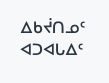ᐃᑲᔫᑎᓄᑦ ᐊᑐᐊᒐᐃᑦ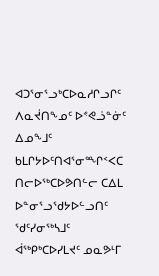ᐊᑐᕐᓂᕐᓗᒃᑕᐅᓇᓱᒋᓗᒋᑦ ᐱᓇᔫᑎᖕᓄᑦ ᐅᕝᕙᓘᓐᓃᑦ ᐃᓄᖕᒧᑦ ᑲᒪᒋᔭᐅᑦᑎᐊᕐᓂᙱᑉᐸᑕ ᑎᓕᐅᖅᑕᐅᕗᑎᓪᓕ ᑕᐃᒪ ᐅᓐᓂᕐᓗᖁᔭᐅᓪᓗᑎᑦ ᖁᑦᓯᓂᖅᓴᒧᑦ ᐋᖅᑭᒃᑕᐅᓯᒪᔪᑦ ᓄᓇᕗᒻᒥ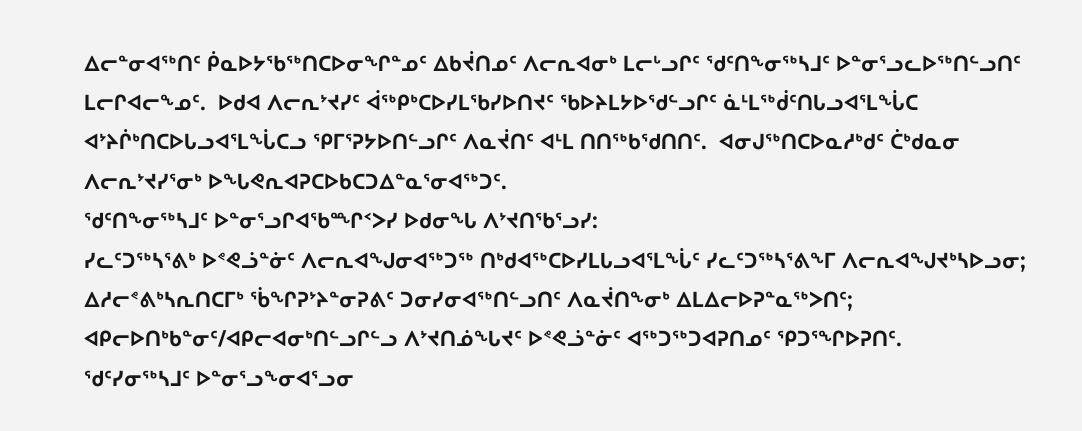ᐃᓕᓐᓂᐊᖅᑎᑦ ᑮᓇᐅᔭᖃᖅᑎᑕᐅᓂᖏᓐᓄᑦ ᐃᑲᔫᑎᓄᑦ ᐱᓕᕆᐊᓂᒃ ᒪᓕᒡᓗᒋᑦ ᖁᑦᑎᖕᓂᖅᓴᒧᑦ ᐅᓐᓂᕐᓗᓚᐅᖅᑎᓪᓗᑎᑦ ᒪᓕᒋᐊᓕᖕᓄᑦ.  ᐅᑯᐊ ᐱᓕᕆᔾᔪᓯᑦ ᐋᖅᑭᒃᑕᐅᓯᒪᖃᓯᐅᑎᔪᑦ ᖃᐅᔨᒪᔭᐅᖁᓪᓗᒋᑦ ᓈᒻᒪᖅᑰᑦᑎᒐᓗᐊᕐᒪᖔᑕ ᐊᔾᔨᒌᒃᑎᑕᐅᒐᓗᐊᕐᒪᖔᑕᓗ ᕿᒥᕐᕈᔭᐅᑎᓪᓗᒋᑦ ᐱᓇᔫᑎᑦ ᐊᒻᒪ ᑎᑎᖅᑲᖁᑎᑎᑦ.  ᐊᓂᒍᖅᑎᑕᐅᓇᓱᒃᑯᑦ ᑖᒃᑯᓇᓂ ᐱᓕᕆᔾᔪᓯᕐᓂᒃ ᐅᖓᕙᕆᐊᕈᑕᐅᑲᑕᑐᐃᓐᓇᕐᓂᐊᖅᑐᑦ.
ᖁᑦᑎᖕᓂᖅᓴᒧᑦ ᐅᓐᓂᕐᓗᒋᐊᖃᙱᑉᐳᓯ ᐅᑯᓂᖓ ᐱᔾᔪᑎᖃᕐᓗᓯ:
ᓯᓚᑦᑐᖅᓴᕐᕕᒃ ᐅᕝᕙᓘᓐᓃᑦ ᐱᓕᕆᐊᖑᓂᐊᖅᑐᖅ ᑎᒃᑯᐊᖅᑕᐅᓯᒪᒐᓗᐊᕐᒪᖔᑦ ᓯᓚᑦᑐᖅᓴᕐᕕᖕᒥ ᐱᓕᕆᐊᖑᔪᒃᓴᐅᓗᓂ;
ᐃᓱᓕᕝᕕᒃᓴᕆᑎᑕᒥᒃ ᖄᖏᕈᔾᔨᓐᓂᕈᕕᑦ ᑐᓂᓯᓂᐊᖅᑎᓪᓗᑎᑦ ᐱᓇᔫᑎᖕᓂᒃ ᐃᒪᐃᓕᐅᕈᓐᓇᖅᐳᑎᑦ;
ᐊᑭᓕᐅᑎᒃᑲᓐᓂᑦ/ᐊᑭᓕᐊᓂᒃᑎᓪᓗᒋᓪᓗ ᐱᔾᔪᑎᓅᖓᔪᑦ ᐅᕝᕙᓘᓐᓃᑦ ᐊᖅᑐᖅᑐᐊᕈᑎᓄᑦ ᕿᑐᕐᖏᐅᕈᑎᑦ.
ᖁᑦᓯᓂᖅᓴᒧᑦ ᐅᓐᓂᕐᓗᖕᓂᐊᕐᓗᓂ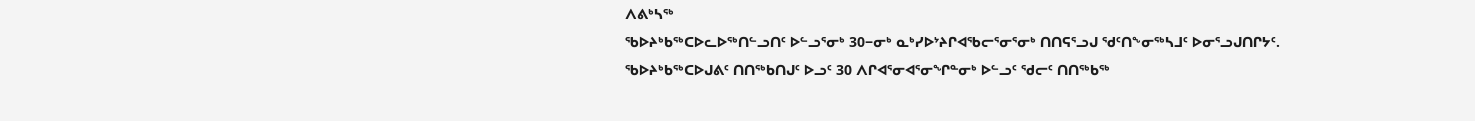ᐱᕕᒃᓴᖅ
ᖃᐅᔨᒃᑲᖅᑕᐅᓚᐅᖅᑎᓪᓗᑎᑦ ᐅᓪᓗᕐᓂᒃ 30−ᓂᒃ ᓇᒃᓯᐅᔾᔨᒋᐊᖃᓕᕐᓂᕐᓂᒃ ᑎᑎᕋᕐᓗᒍ ᖁᑦᑎᖕᓂᖅᓴᒧᑦ ᐅᓂᕐᓗᒍᑎᒋᔭᑦ.  ᖃᐅᔨᒃᑲᖅᑕᐅᒍᕕᑦ ᑎᑎᖅᑲᑎᒍᑦ ᐅᓗᑦ 30 ᐱᒋᐊᕐᓂᐊᕐᓂᖏᓐᓂᒃ ᐅᓪᓗᑦ ᖁᓕᑦ ᑎᑎᖅᑲᖅ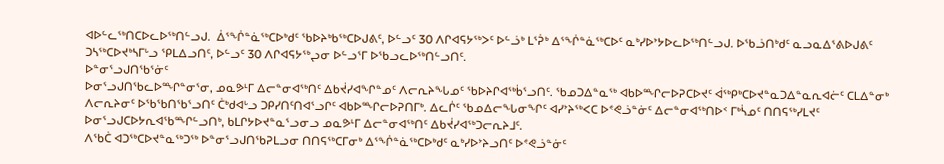ᐊᐅᓪᓚᖅᑎᑕᐅᓚᐅᖅᑎᓪᓗᒍ.  ᐄᕐᖐᓐᓈᖅᑕᐅᒃᑯᑦ ᖃᐅᔨᒃᑲᖅᑕᐅᒍᕕᑦ, ᐅᓪᓗᑦ 30 ᐱᒋᐊᕋᔭᖅᐳᑦ ᐅᓪᓘᒃ ᒪᕐᕉᒃ ᐃᕐᖐᓐᓈᖅᑕᐅᑦ ᓇᒃᓯᐅᔾᔭᐅᓚᐅᖅᑎᓪᓗᒍ. ᐅᖃᓘᑎᒃᑯᑦ ᓇᓗᓇᐃᕐᕕᐅᒍᕕᑦ ᑐᓴᖅᑕᐅᔪᒃᓴᒥᒡᓗ ᕿᒪᐃᓗᑎᑦ, ᐅᓪᓗᑦ 30 ᐱᒋᐊᕋᔭᖅᖢᓂ ᐅᓪᓗᕐᒥ ᐅᖃᓗᓚᐅᖅᑎᓪᓗᑎᑦ.
ᐅᓐᓂᕐᓗᒍᑎᖃᕐᓃᑦ
ᐅᓂᕐᓗᒍᑎᖃᓚᐅᙱᓐᓂᕐᓂ, ᓄᓇᕗᒻᒥ ᐃᓕᓐᓂᐊᖅᑎᑦ ᐃᑲᔫᓯᐊᖏᓐᓄᑦ ᐱᓕᕆᔨᖓᓄᑦ ᖃᐅᔨᒋᐊᖅᑳᕐᓗᑎᑦ. ᖃᓄᑐᐃᓐᓇᖅ ᐊᑲᐅᙱᓕᐅᕈᑕᐅᔪᑦ ᐋᖅᑭᒃᑕᐅᔪᓐᓇᑐᐃᓐᓇᕆᐊᓖᑦ ᑕᒪᐃᓐᓂᒃ ᐱᓕᕆᔨᓂᑦ ᐅᖃᖃᑎᖃᕐᓗᑎᑦ ᑖᒃᑯᐊᒡᓗ ᑐᑭᓯᑎᑦᑎᐊᕐᓗᒋᑦ ᐊᑲᐅᙱᓕᐅᕈᑎᒥᒃ. ᐃᓚᒌᑦ ᖃᓄᐃᓕᖓᓂᖏᑦ ᐊᓯᔾᔨᖅᐸᑕ ᐅᕝᕙᓘᓐᓃᑦ ᐃᓕᓐᓂᐊᖅᑎᐅᑉ ᒥᒃᓵᓄᑦ ᑎᑎᕋᖅᓯᒪᔪᑦ ᐅᓂᕐᓗᒍᑕᐅᔭᕆᐊᖃᙱᓪᓗᑎᒃ, ᑲᒪᒋᔭᐅᔪᓐᓇᕐᓗᓂᓗ ᓄᓇᕗᒻᒥ ᐃᓕᓐᓂᐊᖅᑎᑦ ᐃᑲᔫᓯᐊᖅᑐᓕᕆᔨᒧᑦ.
ᐱᖃᑖ ᐊᑐᖅᑕᐅᔪᓐᓇᖅᑐᖅ ᐅᓐᓂᕐᓗᒍᑎᖃᕈᒪᓗᓂ ᑎᑎᕋᖅᑕᒥᓂᒃ ᐃᕐᖐᓐᓈᖅᑕᐅᒃᑯᑦ ᓇᒃᓯᐅᔾᔨᓗᑎᑦ ᐅᕝᕙᓘᓐᓃᑦ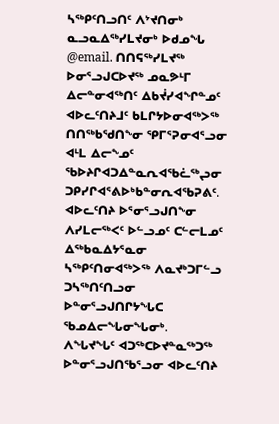ᓴᖅᑭᑦᑎᓗᑎᑦ ᐱᔾᔪᑎᓂᒃ ᓇᓗᓇᐃᖅᓯᒪᔪᓂᒃ ᐅᑯᓄᖓ @email. ᑎᑎᕋᖅᓯᒪᔪᖅ ᐅᓂᕐᓗᒍᑕᐅᔪᖅ ᓄᓇᕗᒻᒥ ᐃᓕᓐᓂᐊᖅᑎᑦ ᐃᑲᔫᓯᐊᖏᓐᓄᑦ ᐊᐅᓚᑦᑎᔨᒧᑦ ᑲᒪᒋᔭᐅᓂᐊᖅᐳᖅ ᑎᑎᖅᑲᖁᑎᖕᓂ ᕿᒥᕐᕈᓂᐊᕐᓗᓂ ᐊᒻᒪ ᐃᓕᖕᓄᑦ ᖃᐅᔨᒋᐊᑐᐃᓐᓇᕆᐊᖃᓛᖅᖢᓂ ᑐᑭᓯᒋᐊᕐᕕᐅᒃᑲᓐᓂᕆᐊᖃᕈᕕᑦ. ᐊᐅᓚᑦᑎᔨ ᐅᕐᓂᕐᓗᒍᑎᖕᓂ ᐱᓯᒪᓕᖅᐸᑦ ᐅᓪᓗᓄᑦ ᑕᓪᓕᒪᓄᑦ ᐃᖅᑲᓇᐃᔭᕐᓇᓂ ᓴᖅᑭᑦᑎᓂᐊᖅᐳᖅ ᐱᓇᔪᒃᑐᒥᓪᓗ ᑐᓴᖅᑎᑦᑎᓗᓂ ᐅᓐᓂᕐᓗᒍᑎᒋᔭᖓᑕ ᖃᓄᐃᓕᖓᓂᖓᓂᒃ.
ᐱᖓᔪᖓᑦ ᐊᑐᖅᑕᐅᔪᓐᓇᖅᑐᖅ ᐅᓐᓂᕐᓗᒍᑎᖃᕐᓗᓂ ᐊᐅᓚᑦᑎᔨ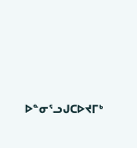ᐅᓐᓂᕐᓗᒍᑕᐅᔪᒥᒃ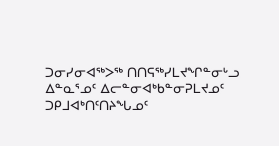ᑐᓂᓯᓂᐊᖅᐳᖅ ᑎᑎᕋᖅᓯᒪᔪᖏᓐᓂᒡᓗ ᐃᓐᓇᕐᓄᑦ ᐃᓕᓐᓂᐊᒃᑲᓐᓂᕈᒪᔪᓄᑦ ᑐᑭᒧᐊᒃᑎᑦᑎᔨᖓᓄᑦ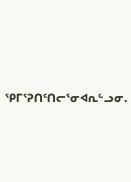ᕿᒥᕐᕈᑎᑦᑎᓕᕐᓂᐊᕆᓪᓗᓂ.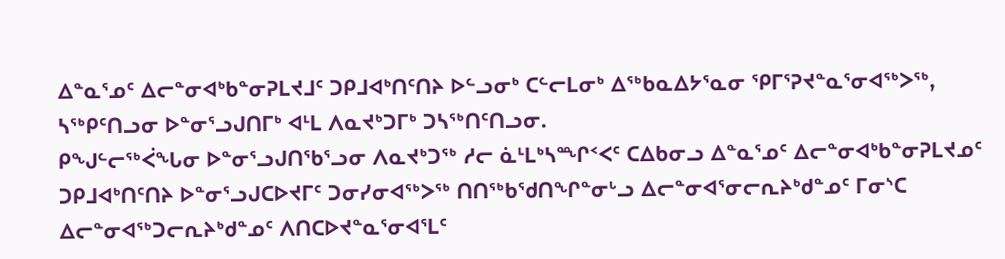ᐃᓐᓇᕐᓄᑦ ᐃᓕᓐᓂᐊᒃᑲᓐᓂᕈᒪᔪᒧᑦ ᑐᑭᒧᐊᒃᑎᑦᑎᔨ ᐅᓪᓗᓂᒃ ᑕᓪᓕᒪᓂᒃ ᐃᖅᑲᓇᐃᔭᕐᓇᓂ ᕿᒥᕐᕈᔪᓐᓇᕐᓂᐊᖅᐳᖅ, ᓴᖅᑭᑦᑎᓗᓂ ᐅᓐᓂᕐᓗᒍᑎᒥᒃ ᐊᒻᒪ ᐱᓇᔪᒃᑐᒥᒃ ᑐᓴᖅᑎᑦᑎᓗᓂ.
ᑭᖑᓪᓕᖅᐹᖓᓂ ᐅᓐᓂᕐᓗᒍᑎᖃᕐᓗᓂ ᐱᓇᔪᒃᑐᖅ ᓱᓕ ᓈᒻᒪᒃᓴᙱᑉᐸᑦ ᑕᐃᑲᓂᓗ ᐃᓐᓇᕐᓄᑦ ᐃᓕᓐᓂᐊᒃᑲᓐᓂᕈᒪᔪᓄᑦ ᑐᑭᒧᐊᒃᑎᑦᑎᔨ ᐅᓐᓂᕐᓗᒍᑕᐅᔪᒥᑦ ᑐᓂᓯᓂᐊᖅᐳᖅ ᑎᑎᖅᑲᖁᑎᖏᓐᓂᒡᓗ ᐃᓕᓐᓂᐊᕐᓂᓕᕆᔨᒃᑯᓐᓄᑦ ᒥᓂᔅᑕ ᐃᓕᓐᓂᐊᖅᑐᓕᕆᔨᒃᑯᓐᓄᑦ ᐱᑎᑕᐅᔪᓐᓇᕐᓂᐊᕐᒪᑦ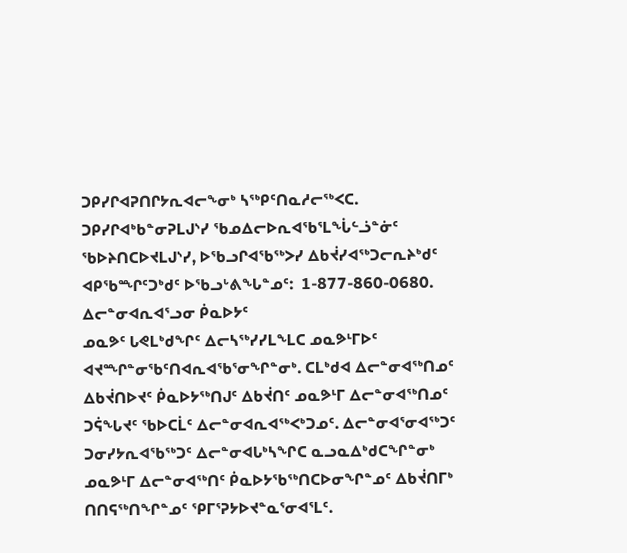ᑐᑭᓯᒋᐊᕈᑎᒋᔭᕆᐊᓕᖕᓂᒃ ᓴᖅᑭᑦᑎᓇᓱᓕᖅᐸᑕ.
ᑐᑭᓯᒋᐊᒃᑲᓐᓂᕈᒪᒍᔅᓯ ᖃᓄᐃᓕᐅᕆᐊᖃᕐᒪᖔᓪᓘᓐᓃᑦ ᖃᐅᔨᑎᑕᐅᔪᒪᒍᔅᓯ, ᐅᖃᓗᒋᐊᖃᖅᐳᓯ ᐃᑲᔫᓯᐊᖅᑐᓕᕆᔨᒃᑯᑦ ᐊᑭᖃᙱᑦᑐᒃᑯᑦ ᐅᖃᓗᒡᕕᖓᓐᓄᑦ:  1-877-860-0680.
ᐃᓕᓐᓂᐊᕆᐊᕐᓗᓂ ᑮᓇᐅᔭᑦ
ᓄᓇᕗᑦ ᒐᕙᒪᒃᑯᖏᑦ ᐃᓕᓴᖅᓯᓯᒪᖕᒪᑕ ᓄᓇᕗᒻᒥᐅᑦ ᐊᔪᙱᓐᓂᖃᑦᑎᐊᕆᐊᖃᕐᓂᖏᓐᓂᒃ. ᑕᒪᒃᑯᐊ ᐃᓕᓐᓂᐊᖅᑎᓄᑦ ᐃᑲᔫᑎᐅᔪᑦ ᑮᓇᐅᔭᖅᑎᒍᑦ ᐃᑲᔫᑎᑦ ᓄᓇᕗᒻᒥ ᐃᓕᓐᓂᐊᖅᑎᓄᑦ ᑐᕌᖓᔪᑦ ᖃᐅᑕᒫᑦ ᐃᓕᓐᓂᐊᕆᐊᖅᐸᒃᑐᓄᑦ. ᐃᓕᓐᓂᐊᕐᓂᐊᖅᑐᑦ ᑐᓂᓯᔭᕆᐊᖃᖅᑐᑦ ᐃᓕᓐᓂᐊᒐᒃᓴᖏᑕ ᓇᓗᓇᐃᒃᑯᑕᖏᓐᓂᒃ ᓄᓇᕗᒻᒥ ᐃᓕᓐᓂᐊᖅᑎᑦ ᑮᓇᐅᔭᖃᖅᑎᑕᐅᓂᖏᓐᓄᑦ ᐃᑲᔫᑎᒥᒃ ᑎᑎᕋᖅᑎᖏᓐᓄᑦ ᕿᒥᕐᕈᔭᐅᔪᓐᓇᕐᓂᐊᕐᒪᑦ.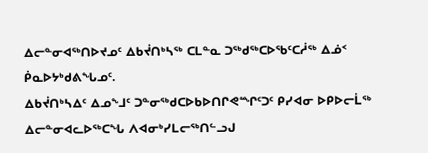ᐃᓕᓐᓂᐊᖅᑎᐅᔪᓄᑦ ᐃᑲᔫᑎᒃᓴᖅ ᑕᒪᓐᓇ ᑐᖅᑯᖅᑕᐅᖃᑦᑕᓲᖅ ᐃᓅᑉ ᑮᓇᐅᔭᒃᑯᕕᖓᓄᑦ.
ᐃᑲᔫᑎᒃᓴᐃᑦ ᐃᓄᖕᒧᑦ ᑐᓐᓂᖅᑯᑕᐅᑲᐅᑎᒋᕙᙱᑦᑐᑦ ᑭᓯᐊᓂ ᐅᑭᐅᓕᒫᖅ ᐃᓕᓐᓂᐊᓚᐅᖅᑕᖓ ᐱᐊᓂᒃᓯᒪᓕᖅᑎᓪᓗᒍ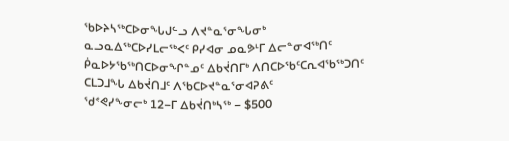ᖃᐅᔨᓴᖅᑕᐅᓂᖓᒍᓪᓗ ᐱᔪᓐᓇᕐᓂᖓᓂᒃ ᓇᓗᓇᐃᖅᑕᐅᓯᒪᓕᖅᐸᑦ ᑭᓯᐊᓂ ᓄᓇᕗᒻᒥ ᐃᓕᓐᓂᐊᖅᑎᑦ ᑮᓇᐅᔭᖃᖅᑎᑕᐅᓂᖏᓐᓄᑦ ᐃᑲᔫᑎᒥᒃ ᐱᑎᑕᐅᖃᑦᑕᕆᐊᖃᖅᑐᑎᑦ ᑕᒪᑐᒧᖓ ᐃᑲᔫᑎᒧᑦ ᐱᖃᑕᐅᔪᓐᓇᕐᓂᐊᕈᕕᑦ
ᖁᕝᕙᓯᖕᓂᓕᒃ 12−ᒥ ᐃᑲᔫᑎᒃᓴᖅ − $500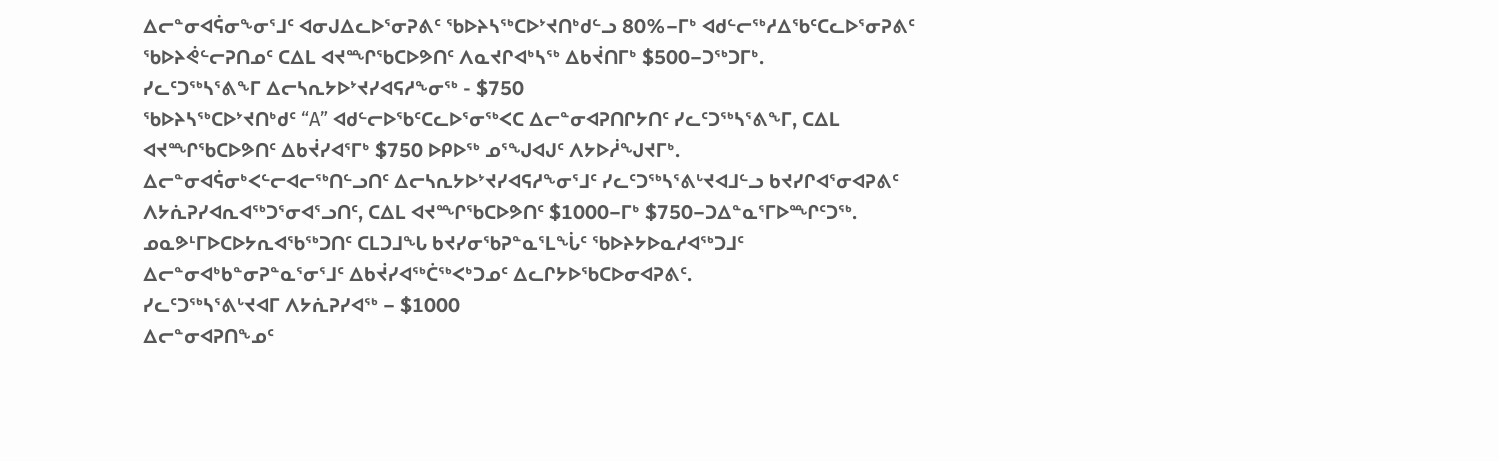ᐃᓕᓐᓂᐊᕌᓂᖕᓂᕐᒧᑦ ᐊᓂᒍᐃᓚᐅᕐᓂᕈᕕᑦ ᖃᐅᔨᓴᖅᑕᐅᔾᔪᑎᒃᑯᓪᓗ 80%−ᒥᒃ ᐊᑯᓪᓕᖅᓱᐃᖃᑦᑕᓚᐅᕐᓂᕈᕕᑦ ᖃᐅᔨᕚᓪᓕᕈᑎᓄᑦ ᑕᐃᒪ ᐊᔪᙱᖃᑕᐅᕗᑎᑦ ᐱᓇᔪᒋᐊᒃᓴᖅ ᐃᑲᔫᑎᒥᒃ $500−ᑐᖅᑐᒥᒃ.
ᓯᓚᑦᑐᖅᓴᕐᕕᖕᒥ ᐃᓕᓴᕆᔭᐅᔾᔪᓯᐊᕋᓱᖕᓂᖅ - $750
ᖃᐅᔨᓴᖅᑕᐅᔾᔪᑎᒃᑯᑦ “A” ᐊᑯᓪᓕᐅᖃᑦᑕᓚᐅᕐᓂᖅᐸᑕ ᐃᓕᓐᓂᐊᕈᑎᒋᔭᑎᑦ ᓯᓚᑦᑐᖅᓴᕐᕕᖕᒥ, ᑕᐃᒪ ᐊᔪᙱᖃᑕᐅᕗᑎᑦ ᐃᑲᔫᓯᐊᕐᒥᒃ $750 ᐅᑭᐅᖅ ᓄᕐᖑᐊᒍᑦ ᐱᔭᐅᓲᖑᔪᒥᒃ. ᐃᓕᓐᓂᐊᕌᓂᒃᐸᓪᓕᐊᓕᖅᑎᓪᓗᑎᑦ ᐃᓕᓴᕆᔭᐅᔾᔪᓯᐊᕋᓱᖕᓂᕐᒧᑦ ᓯᓚᑦᑐᖅᓴᕐᕕᒡᔪᐊᒧᓪᓗ ᑲᔪᓯᒋᐊᕐᓂᐊᕈᕕᑦ ᐱᔭᕇᕈᓯᐊᕆᐊᖅᑐᕐᓂᐊᕐᓗᑎᑦ, ᑕᐃᒪ ᐊᔪᙱᖃᑕᐅᕗᑎᑦ $1000−ᒥᒃ $750−ᑐᐃᓐᓇᕐᒥᐅᙱᑦᑐᖅ. ᓄᓇᕗᒻᒥᐅᑕᐅᔭᕆᐊᖃᖅᑐᑎᑦ ᑕᒪᑐᒧᖓ ᑲᔪᓯᓂᖃᕈᓐᓇᕐᒪᖔᑦ ᖃᐅᔨᔭᐅᓇᓱᐊᖅᑐᒧᑦ ᐃᓕᓐᓂᐊᒃᑲᓐᓂᕈᓐᓇᕐᓂᕐᒧᑦ ᐃᑲᔫᓯᐊᖅᑖᖅᐸᒃᑐᓄᑦ ᐃᓚᒋᔭᐅᖃᑕᐅᓂᐊᕈᕕᑦ.
ᓯᓚᑦᑐᖅᓴᕐᕕᒡᔪᐊᒥ ᐱᔭᕇᕈᓯᐊᖅ − $1000
ᐃᓕᓐᓂᐊᕈᑎᖕᓄᑦ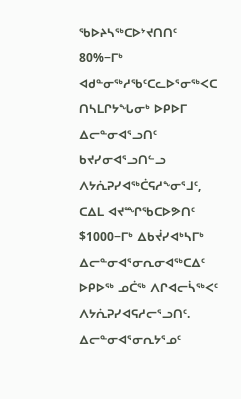ᖃᐅᔨᓴᖅᑕᐅᔾᔪᑎᑎᑦ 80%−ᒥᒃ ᐊᑯᓐᓂᖅᓱᖃᑦᑕᓚᐅᕐᓂᖅᐸᑕ ᑎᓴᒪᒋᔭᖓᓂᒃ ᐅᑭᐅᒥ ᐃᓕᓐᓂᐊᕐᓗᑎᑦ ᑲᔪᓯᓂᐊᕐᓗᑎᓪᓗ ᐱᔭᕇᕈᓯᐊᖅᑖᕋᓱᖕᓂᕐᒧᑦ, ᑕᐃᒪ ᐊᔪᙱᖃᑕᐅᕗᑎᑦ $1000−ᒥᒃ ᐃᑲᔫᓯᐊᒃᓴᒥᒃ ᐃᓕᓐᓂᐊᕐᓂᕆᓂᐊᖅᑕᐃᑦ ᐅᑭᐅᖅ ᓄᑖᖅ ᐱᒋᐊᓕᓵᖅᐸᑦ ᐱᔭᕇᕈᓯᐊᕋᓱᓕᕐᓗᑎᑦ. ᐃᓕᓐᓂᐊᕐᓂᕆᔭᕐᓄᑦ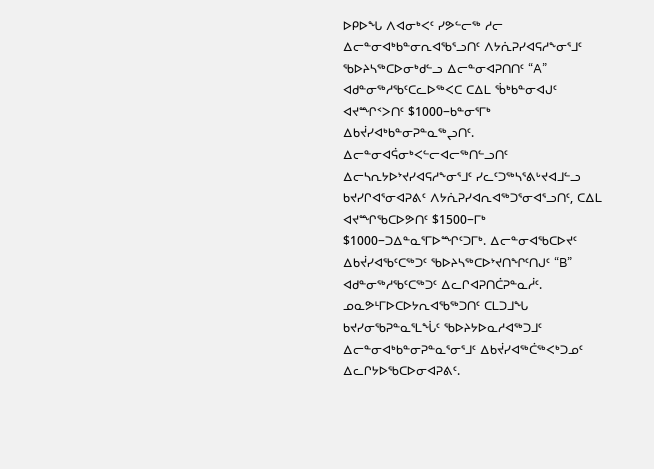ᐅᑭᐅᖓ ᐱᐊᓂᒃᐸᑦ ᓯᕗᓪᓕᖅ ᓱᓕ ᐃᓕᓐᓂᐊᒃᑲᓐᓂᕆᐊᖃᕐᓗᑎᑦ ᐱᔭᕇᕈᓯᐊᕋᓱᖕᓂᕐᒧᑦ ᖃᐅᔨᓴᖅᑕᐅᓂᒃᑯᓪᓗ ᐃᓕᓐᓂᐊᕈᑎᑎᑦ “A” ᐊᑯᓐᓂᖅᓱᖃᑦᑕᓚᐅᖅᐸᑕ ᑕᐃᒪ ᖄᒃᑲᓐᓂᐊᒍᑦ ᐊᔪᙱᑉᐳᑎᑦ $1000−ᑲᓐᓂᕐᒥᒃ ᐃᑲᔫᓯᐊᒃᑲᓐᓂᕈᓐᓇᖅᖢᑎᑦ.  ᐃᓕᓐᓂᐊᕌᓂᒃᐸᓪᓕᐊᓕᖅᑎᓪᓗᑎᑦ ᐃᓕᓴᕆᔭᐅᔾᔪᓯᐊᕋᓱᖕᓂᕐᒧᑦ ᓯᓚᑦᑐᖅᓴᕐᕕᒡᔪᐊᒧᓪᓗ ᑲᔪᓯᒋᐊᕐᓂᐊᕈᕕᑦ ᐱᔭᕇᕈᓯᐊᕆᐊᖅᑐᕐᓂᐊᕐᓗᑎᑦ, ᑕᐃᒪ ᐊᔪᙱᖃᑕᐅᕗᑎᑦ $1500−ᒥᒃ $1000−ᑐᐃᓐᓇᕐᒥᐅᙱᑦᑐᒥᒃ. ᐃᓕᓐᓂᐊᖃᑕᐅᔪᑦ ᐃᑲᔫᓯᐊᖃᑦᑕᖅᑐᑦ ᖃᐅᔨᓴᖅᑕᐅᔾᔪᑎᖏᑦᑎᒍᑦ “B” ᐊᑯᓐᓂᖅᓱᖃᑦᑕᖅᑐᑦ ᐃᓚᒋᐊᕈᑎᑖᕈᓐᓇᓲᑦ. ᓄᓇᕗᒻᒥᐅᑕᐅᔭᕆᐊᖃᖅᑐᑎᑦ ᑕᒪᑐᒧᖓ ᑲᔪᓯᓂᖃᕈᓐᓇᕐᒪᖔᑦ ᖃᐅᔨᔭᐅᓇᓱᐊᖅᑐᒧᑦ ᐃᓕᓐᓂᐊᒃᑲᓐᓂᕈᓐᓇᕐᓂᕐᒧᑦ ᐃᑲᔫᓯᐊᖅᑖᖅᐸᒃᑐᓄᑦ ᐃᓚᒋᔭᐅᖃᑕᐅᓂᐊᕈᕕᑦ.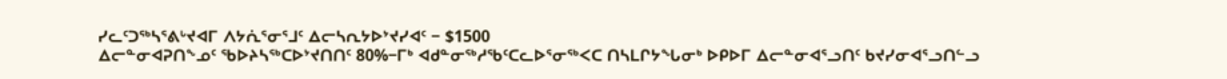ᓯᓚᑦᑐᖅᓴᕐᕕᒡᔪᐊᒥ ᐱᔭᕇᕐᓂᕐᒧᑦ ᐃᓕᓴᕆᔭᐅᔾᔪᓯᐊᑦ − $1500
ᐃᓕᓐᓂᐊᕈᑎᖕᓄᑦ ᖃᐅᔨᓴᖅᑕᐅᔾᔪᑎᑎᑦ 80%−ᒥᒃ ᐊᑯᓐᓂᖅᓱᖃᑦᑕᓚᐅᕐᓂᖅᐸᑕ ᑎᓴᒪᒋᔭᖓᓂᒃ ᐅᑭᐅᒥ ᐃᓕᓐᓂᐊᕐᓗᑎᑦ ᑲᔪᓯᓂᐊᕐᓗᑎᓪᓗ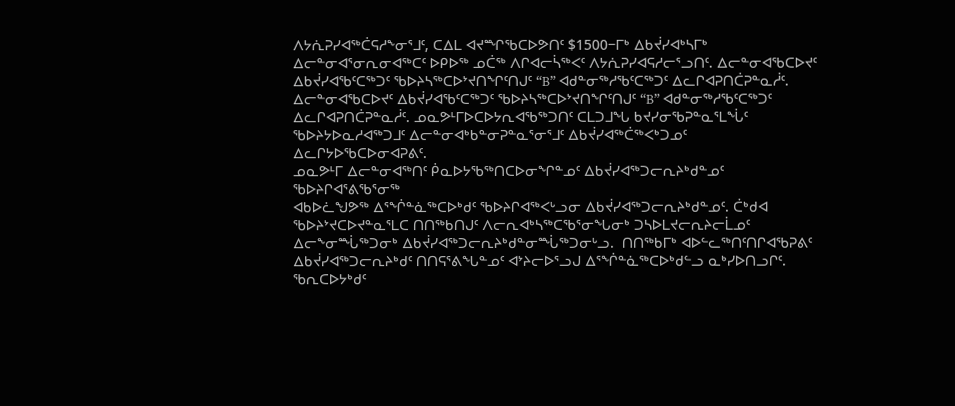ᐱᔭᕇᕈᓯᐊᖅᑖᕋᓱᖕᓂᕐᒧᑦ, ᑕᐃᒪ ᐊᔪᙱᖃᑕᐅᕗᑎᑦ $1500−ᒥᒃ ᐃᑲᔫᓯᐊᒃᓴᒥᒃ ᐃᓕᓐᓂᐊᕐᓂᕆᓂᐊᖅᑕᑦ ᐅᑭᐅᖅ ᓄᑖᖅ ᐱᒋᐊᓕᓵᖅᐸᑦ ᐱᔭᕇᕈᓯᐊᕋᓱᓕᕐᓗᑎᑦ. ᐃᓕᓐᓂᐊᖃᑕᐅᔪᑦ ᐃᑲᔫᓯᐊᖃᑦᑕᖅᑐᑦ ᖃᐅᔨᓴᖅᑕᐅᔾᔪᑎᖏᑦᑎᒍᑦ “B” ᐊᑯᓐᓂᖅᓱᖃᑦᑕᖅᑐᑦ ᐃᓚᒋᐊᕈᑎᑖᕈᓐᓇᓲᑦ. ᐃᓕᓐᓂᐊᖃᑕᐅᔪᑦ ᐃᑲᔫᓯᐊᖃᑦᑕᖅᑐᑦ ᖃᐅᔨᓴᖅᑕᐅᔾᔪᑎᖏᑦᑎᒍᑦ “B” ᐊᑯᓐᓂᖅᓱᖃᑦᑕᖅᑐᑦ ᐃᓚᒋᐊᕈᑎᑖᕈᓐᓇᓲᑦ. ᓄᓇᕗᒻᒥᐅᑕᐅᔭᕆᐊᖃᖅᑐᑎᑦ ᑕᒪᑐᒧᖓ ᑲᔪᓯᓂᖃᕈᓐᓇᕐᒪᖔᑦ ᖃᐅᔨᔭᐅᓇᓱᐊᖅᑐᒧᑦ ᐃᓕᓐᓂᐊᒃᑲᓐᓂᕈᓐᓇᕐᓂᕐᒧᑦ ᐃᑲᔫᓯᐊᖅᑖᖅᐸᒃᑐᓄᑦ ᐃᓚᒋᔭᐅᖃᑕᐅᓂᐊᕈᕕᑦ.
ᓄᓇᕗᒻᒥ ᐃᓕᓐᓂᐊᖅᑎᑦ ᑮᓇᐅᔭᖃᖅᑎᑕᐅᓂᖏᓐᓄᑦ ᐃᑲᔫᓯᐊᖅᑐᓕᕆᔨᒃᑯᓐᓄᑦ ᖃᐅᔨᒋᐊᕐᕕᖃᕐᓂᖅ
ᐊᑲᐅᓛᖑᕗᖅ ᐃᕐᖐᓐᓈᖅᑕᐅᒃᑯᑦ ᖃᐅᔨᒋᐊᖅᐸᒡᓗᓂ ᐃᑲᔫᓯᐊᖅᑐᓕᕆᔨᒃᑯᓐᓄᑦ. ᑖᒃᑯᐊ ᖃᐅᔨᔾᔪᑕᐅᔪᓐᓇᕐᒪᑕ ᑎᑎᖅᑲᑎᒍᑦ ᐱᓕᕆᐊᒃᓴᖅᑕᖃᕐᓂᖓᓂᒃ ᑐᓴᐅᒪᔪᓕᕆᔨᓕᒫᓄᑦ ᐃᓕᖕᓂᙶᖅᑐᓂᒃ ᐃᑲᔫᓯᐊᖅᑐᓕᕆᔨᒃᑯᓐᓂᙶᖅᑐᓂᒡᓗ.  ᑎᑎᖅᑲᒥᒃ ᐊᐅᓪᓚᖅᑎᑦᑎᒋᐊᖃᕈᕕᑦ ᐃᑲᔫᓯᐊᖅᑐᓕᕆᔨᒃᑯᑦ ᑎᑎᕋᕐᕕᖓᓐᓄᑦ ᐊᔾᔨᓕᐅᕐᓗᒍ ᐃᕐᖐᓐᓈᖅᑕᐅᒃᑯᓪᓗ ᓇᒃᓯᐅᑎᓗᒋᑦ.  ᖃᕆᑕᐅᔭᒃᑯᑦ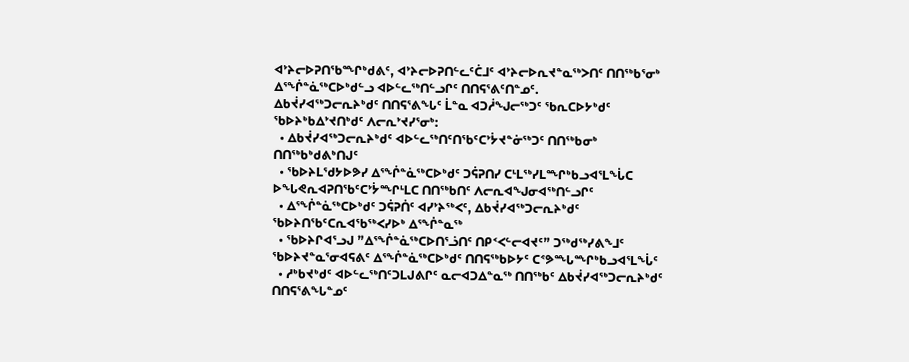ᐊᔾᔨᓕᐅᕈᑎᖃᙱᒃᑯᕕᑦ, ᐊᔾᔨᓕᐅᕈᑎᓪᓚᑦᑖᒧᑦ ᐊᔾᔨᓕᐅᕆᔪᓐᓇᖅᐳᑎᑦ ᑎᑎᖅᑲᕐᓂᒃ ᐃᕐᖐᓐᓈᖅᑕᐅᒃᑯᓪᓗ ᐊᐅᓪᓚᖅᑎᓪᓗᒋᑦ ᑎᑎᕋᕐᕕᑦᑎᓐᓄᑦ.
ᐃᑲᔫᓯᐊᖅᑐᓕᕆᔨᒃᑯᑦ ᑎᑎᕋᕐᕕᖓᑦ ᒫᓐᓇ ᐊᑐᓲᖑᓕᖅᑐᑦ ᖃᕆᑕᐅᔭᒃᑯᑦ ᖃᐅᔨᒃᑲᐃᔾᔪᑎᒃᑯᑦ ᐱᓕᕆᔾᔪᓯᕐᓂᒃ:
  • ᐃᑲᔫᓯᐊᖅᑐᓕᕆᔨᒃᑯᑦ ᐊᐅᓪᓚᖅᑎᑦᑎᖃᑦᑕᔾᔮᔪᓐᓃᖅᑐᑦ ᑎᑎᖅᑲᓂᒃ ᑎᑎᖅᑲᒃᑯᕕᒃᑎᒍᑦ
  • ᖃᐅᔨᒪᖁᔭᐅᕗᓯ ᐃᕐᖐᓐᓈᖅᑕᐅᒃᑯᑦ ᑐᕌᕈᑎᓯ ᑕᒻᒪᖅᓯᒪᙱᒃᑲᓗᐊᕐᒪᖔᑕ ᐅᖓᕙᕆᐊᕈᑎᖃᑦᑕᔾᔮᙱᒻᒪᑕ ᑎᑎᖅᑲᑎᑦ ᐱᓕᕆᐊᖑᓂᐊᖅᑎᓪᓗᒋᑦ
  • ᐃᕐᖐᓐᓈᖅᑕᐅᒃᑯᑦ ᑐᕌᕈᑏᑦ ᐊᓯᔾᔨᖅᐸᑦ, ᐃᑲᔫᓯᐊᖅᑐᓕᕆᔨᒃᑯᑦ ᖃᐅᔨᑎᖃᑦᑕᕆᐊᖃᖅᐸᓯᐅᒃ ᐃᕐᖐᓐᓇᖅ
  • ᖃᐅᔨᒋᐊᕐᓗᒍ ”ᐃᕐᖐᓐᓈᖅᑕᐅᑎᕐᓘᑎᑦ ᑎᑭᑉᐸᓪᓕᐊᔪᑦ” ᑐᖅᑯᖅᓯᕕᖕᒧᑦ ᖃᐅᔨᔪᓐᓇᕐᓂᐊᕋᕕᑦ ᐃᕐᖐᓐᓈᖅᑕᐅᒃᑯᑦ ᑎᑎᕋᖅᑲᐅᔭᑦ ᑕᕝᕗᙵᙱᒃᑲᓗᐊᕐᒪᖔᑦ
  • ᓱᒃᑲᔪᒃᑯᑦ ᐊᐅᓪᓚᖅᑎᑦᑐᒪᒍᕕᒋᑦ ᓇᓕᐊᑐᐃᓐᓇᖅ ᑎᑎᖅᑲᑦ ᐃᑲᔫᓯᐊᖅᑐᓕᕆᔨᒃᑯᑦ ᑎᑎᕋᕐᕕᖓᓐᓄᑦ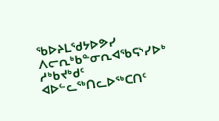ᖃᐅᔨᒪᖁᔭᐅᕗᓯ ᐱᓕᕆᒃᑲᓐᓂᕆᐊᖃᕋᔅᓯᐅᒃ ᓱᒃᑲᔪᒃᑯᑦ ᐊᐅᓪᓚᖅᑎᓚᐅᖅᑕᑎᑦ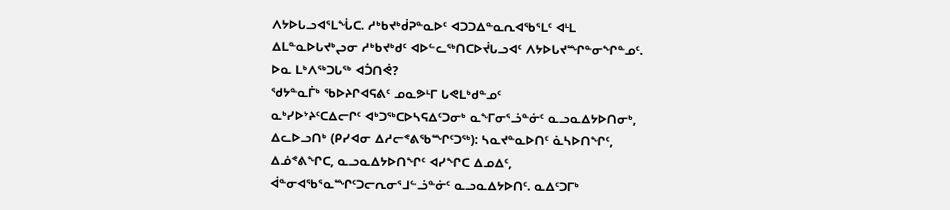ᐱᔭᐅᒐᓗᐊᕐᒪᖔᑕ. ᓱᒃᑲᔪᒃᑰᕈᓐᓇᐅᑦ ᐊᑐᑐᐃᓐᓇᕆᐊᖃᕐᒪᑦ ᐊᒻᒪ ᐃᒪᓐᓇᐅᒐᔪᒃᖢᓂ ᓱᒃᑲᔪᒃᑯᑦ ᐊᐅᓪᓚᖅᑎᑕᐅᔫᒐᓗᐊᑦ ᐱᔭᐅᒐᔪᙱᓐᓂᖏᓐᓄᑦ.
ᐅᓇ ᒪᒃᐱᖅᑐᒐᖅ ᐊᑑᑎᕚ?
ᖁᔭᓐᓇᒦᒃ ᖃᐅᔨᒋᐊᕋᕕᑦ ᓄᓇᕗᒻᒥ ᒐᕙᒪᒃᑯᓐᓄᑦ
ᓇᒃᓯᐅᔾᔨᑦᑕᐃᓕᒋᑦ ᐊᒃᑐᖅᑕᐅᓴᕋᐃᑦᑐᓂᒃ ᓇᖕᒥᓂᕐᓘᓐᓃᑦ ᓇᓗᓇᐃᔭᐅᑎᓂᒃ, ᐃᓚᐅᓗᑎᒃ (ᑭᓯᐊᓂ ᐃᓱᓕᕝᕕᖃᙱᑦᑐᖅ): ᓴᓇᔪᓐᓇᐅᑎᑦ ᓈᓴᐅᑎᖏᑦ, ᐃᓅᕝᕕᖏᑕ, ᓇᓗᓇᐃᔭᐅᑎᖏᑦ ᐊᓯᖏᑕ ᐃᓄᐃᑦ, ᐋᓐᓂᐊᖃᕐᓇᙱᑦᑐᓕᕆᓂᕐᒧᓪᓘᓐᓃᑦ ᓇᓗᓇᐃᔭᐅᑎᑦ. ᓇᐃᑦᑐᒥᒃ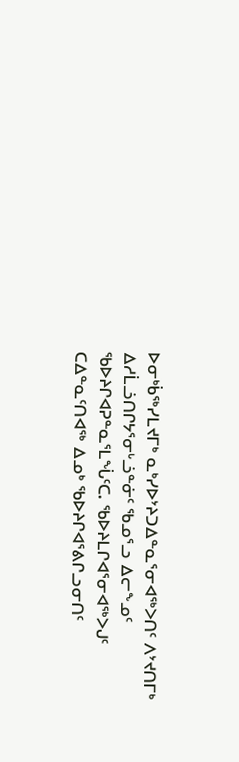ᐅᓂᒃᑳᖅᓯᒪᔪᒥᒃ ᓇᒃᓯᐅᔾᔨᑐᐃᓐᓇᕐᓂᐊᖅᐳᑎᑦ ᐱᔾᔪᑎᒥᒃ ᐃᓱᒫᓘᑎᒋᔭᕐᓂᒡᓘᓐᓃᑦ ᖃᓄᕐᓗ ᐃᓕᖕᓄᑦ ᖃᐅᔨᒋᐊᕈᓐᓇᕐᒪᖔᑦᑕ. ᖃᐅᔨᒪᒋᐊᕐᓂᐊᖅᐳᒍᑦ ᑕᐃᓐᓇᑦᑎᐊᖅ ᐃᓄᒃ ᖃᐅᔨᒋᐊᕐᕕᒋᓗᓂᑎᑦ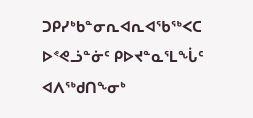ᑐᑭᓯᒃᑲᓐᓂᕆᐊᕆᐊᖃᖅᐸᑕ ᐅᕝᕙᓘᓐᓃᑦ ᑭᐅᔪᓐᓇᕐᒪᖔᑦ ᐊᐱᖅᑯᑎᖕᓂᒃ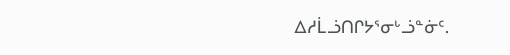ᐃᓱᒫᓘᑎᒋᔭᕐᓂᒡᓘᓐᓃᑦ.